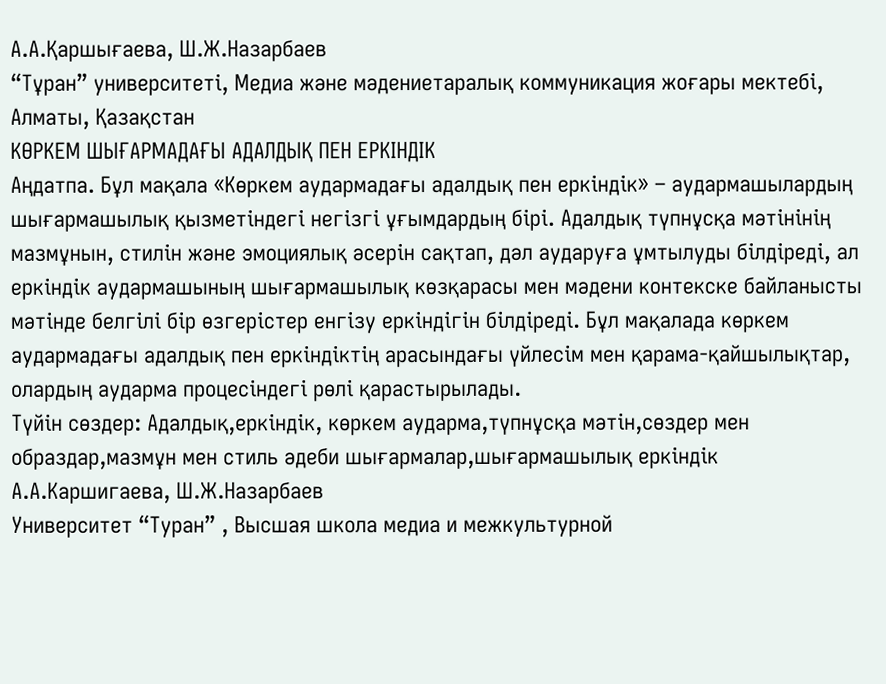А.А.Қаршығаева, Ш.Ж.Назарбаев
“Тұран” университеті, Медиа және мәдениетаралық коммуникация жоғары мектебі, Алматы, Қазақстан
КӨРКЕМ ШЫҒАРМАДАҒЫ АДАЛДЫҚ ПЕН ЕРКІНДІК
Аңдатпа. Бұл мақала «Көркем аудармадағы адалдық пен еркіндік» – аудармашылардың шығармашылық қызметіндегі негізгі ұғымдардың бірі. Адалдық түпнұсқа мәтінінің мазмұнын, стилін және эмоциялық әсерін сақтап, дәл аударуға ұмтылуды білдіреді, ал еркіндік аудармашының шығармашылық көзқарасы мен мәдени контекске байланысты мәтінде белгілі бір өзгерістер енгізу еркіндігін білдіреді. Бұл мақалада көркем аудармадағы адалдық пен еркіндіктің арасындағы үйлесім мен қарама-қайшылықтар, олардың аударма процесіндегі рөлі қарастырылады.
Түйін сөздер: Адалдық,еркіндік, көркем аударма,түпнұсқа мәтін,сөздер мен образдар,мазмұн мен стиль әдеби шығармалар,шығармашылық еркіндік
А.А.Каршигаева, Ш.Ж.Назарбаев
Университет “Туран” , Высшая школа медиа и межкультурной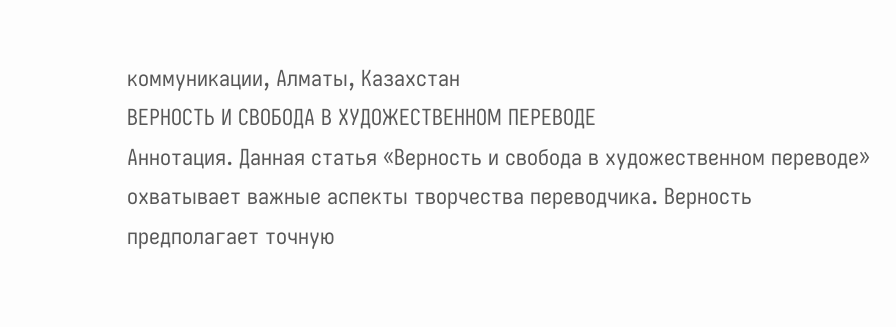коммуникации, Алматы, Казахстан
ВЕРНОСТЬ И СВОБОДА В ХУДОЖЕСТВЕННОМ ПЕРЕВОДЕ
Аннотация. Данная статья «Верность и свобода в художественном переводе» охватывает важные аспекты творчества переводчика. Верность предполагает точную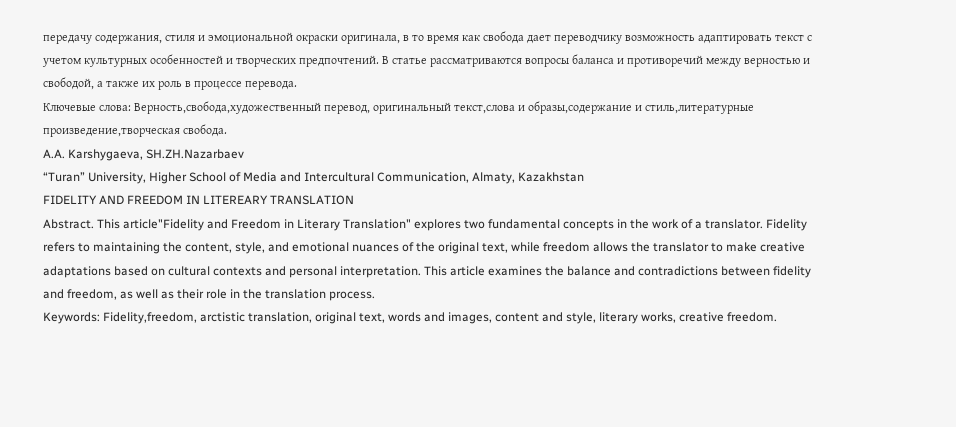передачу содержания, стиля и эмоциональной окраски оригинала, в то время как свобода дает переводчику возможность адаптировать текст с учетом культурных особенностей и творческих предпочтений. В статье рассматриваются вопросы баланса и противоречий между верностью и свободой, а также их роль в процессе перевода.
Ключевые слова: Верность,свобода,художественный перевод, оригинальный текст,слова и образы,содержание и стиль,литературные произведение,творческая свобода.
A.A. Karshygaeva, SH.ZH.Nazarbaev
“Turan” University, Higher School of Media and Intercultural Communication, Almaty, Kazakhstan
FIDELITY AND FREEDOM IN LITEREARY TRANSLATION
Abstract. This article"Fidelity and Freedom in Literary Translation" explores two fundamental concepts in the work of a translator. Fidelity refers to maintaining the content, style, and emotional nuances of the original text, while freedom allows the translator to make creative adaptations based on cultural contexts and personal interpretation. This article examines the balance and contradictions between fidelity and freedom, as well as their role in the translation process.
Keywords: Fidelity,freedom, arctistic translation, original text, words and images, content and style, literary works, creative freedom.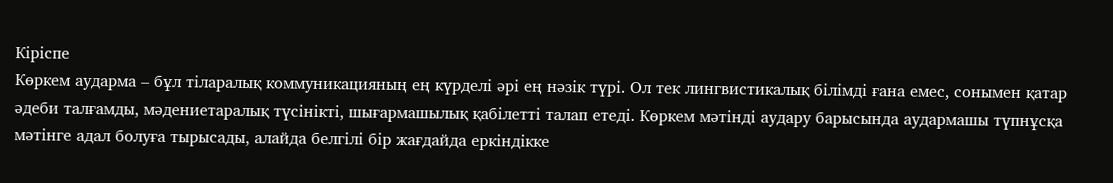Кіріспе
Көркем аударма – бұл тіларалық коммуникацияның ең күрделі әрі ең нәзік түрі. Ол тек лингвистикалық білімді ғана емес, сонымен қатар әдеби талғамды, мәдениетаралық түсінікті, шығармашылық қабілетті талап етеді. Көркем мәтінді аудару барысында аудармашы түпнұсқа мәтінге адал болуға тырысады, алайда белгілі бір жағдайда еркіндікке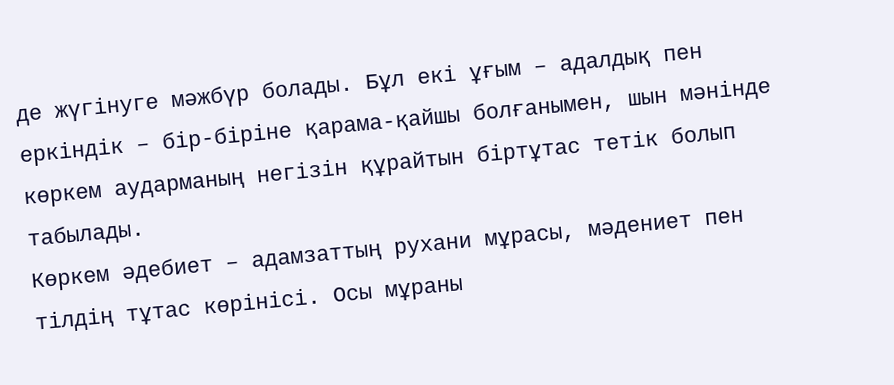де жүгінуге мәжбүр болады. Бұл екі ұғым – адалдық пен еркіндік – бір-біріне қарама-қайшы болғанымен, шын мәнінде көркем аударманың негізін құрайтын біртұтас тетік болып табылады.
Көркем әдебиет – адамзаттың рухани мұрасы, мәдениет пен тілдің тұтас көрінісі. Осы мұраны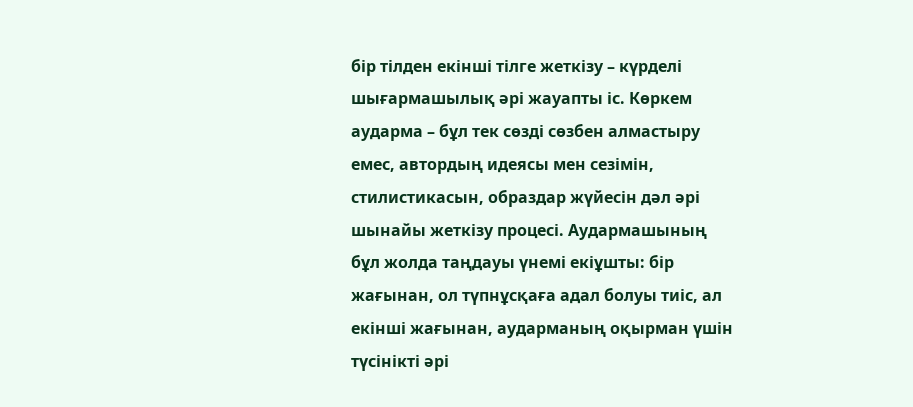бір тілден екінші тілге жеткізу – күрделі шығармашылық әрі жауапты іс. Көркем аударма – бұл тек сөзді сөзбен алмастыру емес, автордың идеясы мен сезімін, стилистикасын, образдар жүйесін дәл әрі шынайы жеткізу процесі. Аудармашының бұл жолда таңдауы үнемі екіұшты: бір жағынан, ол түпнұсқаға адал болуы тиіс, ал екінші жағынан, аударманың оқырман үшін түсінікті әрі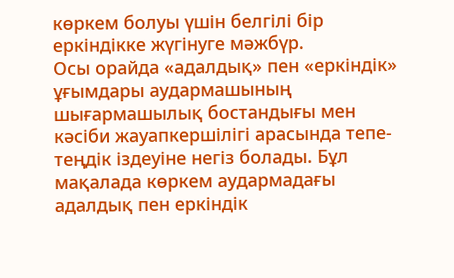көркем болуы үшін белгілі бір еркіндікке жүгінуге мәжбүр.
Осы орайда «адалдық» пен «еркіндік» ұғымдары аудармашының шығармашылық бостандығы мен кәсіби жауапкершілігі арасында тепе-теңдік іздеуіне негіз болады. Бұл мақалада көркем аудармадағы адалдық пен еркіндік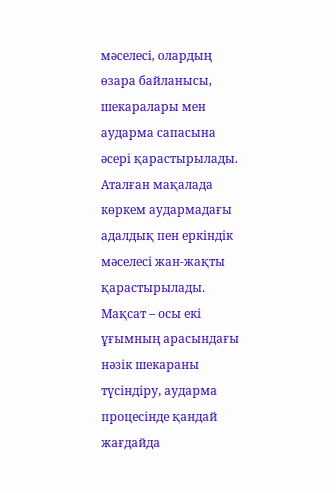мәселесі, олардың өзара байланысы, шекаралары мен аударма сапасына әсері қарастырылады.
Аталған мақалада көркем аудармадағы адалдық пен еркіндік мәселесі жан-жақты қарастырылады. Мақсат – осы екі ұғымның арасындағы нәзік шекараны түсіндіру, аударма процесінде қандай жағдайда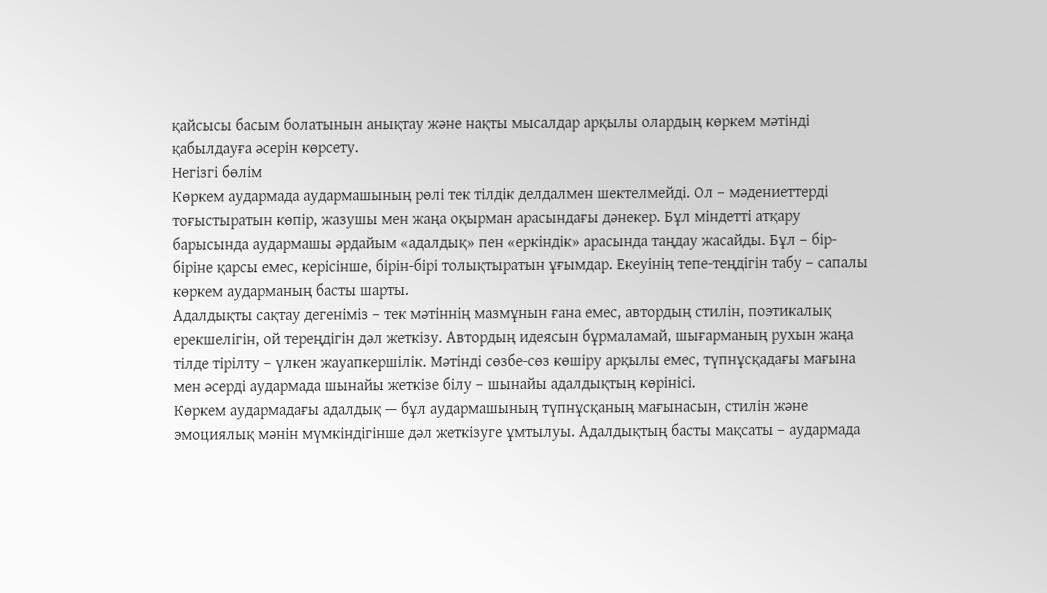қайсысы басым болатынын анықтау және нақты мысалдар арқылы олардың көркем мәтінді қабылдауға әсерін көрсету.
Негізгі бөлім
Көркем аудармада аудармашының рөлі тек тілдік делдалмен шектелмейді. Ол – мәдениеттерді тоғыстыратын көпір, жазушы мен жаңа оқырман арасындағы дәнекер. Бұл міндетті атқару барысында аудармашы әрдайым «адалдық» пен «еркіндік» арасында таңдау жасайды. Бұл – бір-біріне қарсы емес, керісінше, бірін-бірі толықтыратын ұғымдар. Екеуінің тепе-теңдігін табу – сапалы көркем аударманың басты шарты.
Адалдықты сақтау дегеніміз – тек мәтіннің мазмұнын ғана емес, автордың стилін, поэтикалық ерекшелігін, ой тереңдігін дәл жеткізу. Автордың идеясын бұрмаламай, шығарманың рухын жаңа тілде тірілту – үлкен жауапкершілік. Мәтінді сөзбе-сөз көшіру арқылы емес, түпнұсқадағы мағына мен әсерді аудармада шынайы жеткізе білу – шынайы адалдықтың көрінісі.
Көркем аудармадағы адалдық — бұл аудармашының түпнұсқаның мағынасын, стилін және эмоциялық мәнін мүмкіндігінше дәл жеткізуге ұмтылуы. Адалдықтың басты мақсаты – аудармада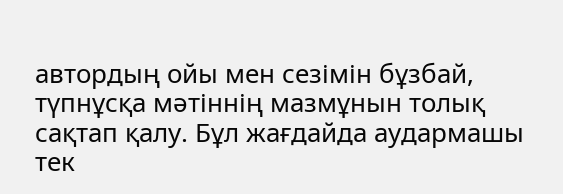автордың ойы мен сезімін бұзбай, түпнұсқа мәтіннің мазмұнын толық сақтап қалу. Бұл жағдайда аудармашы тек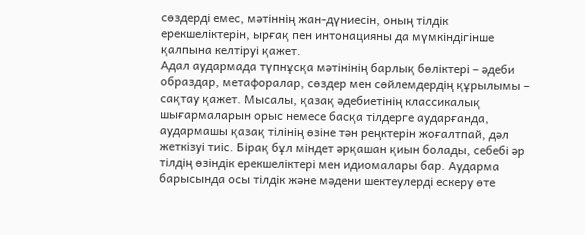сөздерді емес, мәтіннің жан-дүниесін, оның тілдік ерекшеліктерін, ырғақ пен интонацияны да мүмкіндігінше қалпына келтіруі қажет.
Адал аудармада түпнұсқа мәтінінің барлық бөліктері – әдеби образдар, метафоралар, сөздер мен сөйлемдердің құрылымы – сақтау қажет. Мысалы, қазақ әдебиетінің классикалық шығармаларын орыс немесе басқа тілдерге аударғанда, аудармашы қазақ тілінің өзіне тән реңктерін жоғалтпай, дәл жеткізуі тиіс. Бірақ бұл міндет әрқашан қиын болады, себебі әр тілдің өзіндік ерекшеліктері мен идиомалары бар. Аударма барысында осы тілдік және мәдени шектеулерді ескеру өте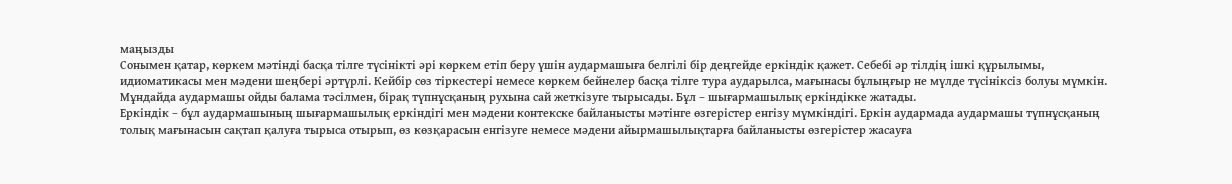маңызды
Сонымен қатар, көркем мәтінді басқа тілге түсінікті әрі көркем етіп беру үшін аудармашыға белгілі бір деңгейде еркіндік қажет. Себебі әр тілдің ішкі құрылымы, идиоматикасы мен мәдени шеңбері әртүрлі. Кейбір сөз тіркестері немесе көркем бейнелер басқа тілге тура аударылса, мағынасы бұлыңғыр не мүлде түсініксіз болуы мүмкін. Мұндайда аудармашы ойды балама тәсілмен, бірақ түпнұсқаның рухына сай жеткізуге тырысады. Бұл – шығармашылық еркіндікке жатады.
Еркіндік – бұл аудармашының шығармашылық еркіндігі мен мәдени контекске байланысты мәтінге өзгерістер енгізу мүмкіндігі. Еркін аудармада аудармашы түпнұсқаның толық мағынасын сақтап қалуға тырыса отырып, өз көзқарасын енгізуге немесе мәдени айырмашылықтарға байланысты өзгерістер жасауға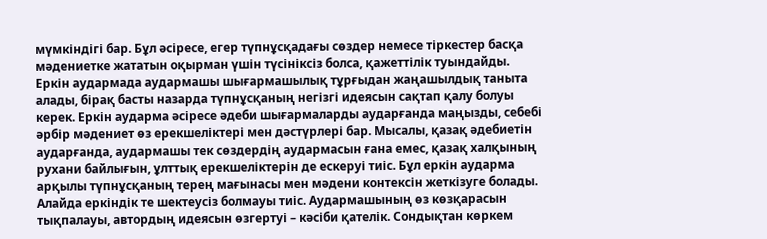мүмкіндігі бар. Бұл әсіресе, егер түпнұсқадағы сөздер немесе тіркестер басқа мәдениетке жататын оқырман үшін түсініксіз болса, қажеттілік туындайды.
Еркін аудармада аудармашы шығармашылық тұрғыдан жаңашылдық таныта алады, бірақ басты назарда түпнұсқаның негізгі идеясын сақтап қалу болуы керек. Еркін аударма әсіресе әдеби шығармаларды аударғанда маңызды, себебі әрбір мәдениет өз ерекшеліктері мен дәстүрлері бар. Мысалы, қазақ әдебиетін аударғанда, аудармашы тек сөздердің аудармасын ғана емес, қазақ халқының рухани байлығын, ұлттық ерекшеліктерін де ескеруі тиіс. Бұл еркін аударма арқылы түпнұсқаның терең мағынасы мен мәдени контексін жеткізуге болады.
Алайда еркіндік те шектеусіз болмауы тиіс. Аудармашының өз көзқарасын тықпалауы, автордың идеясын өзгертуі – кәсіби қателік. Сондықтан көркем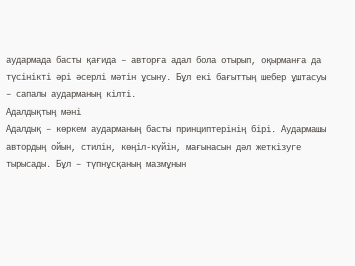аудармада басты қағида – авторға адал бола отырып, оқырманға да түсінікті әрі әсерлі мәтін ұсыну. Бұл екі бағыттың шебер ұштасуы – сапалы аударманың кілті.
Адалдықтың мәні
Адалдық – көркем аударманың басты принциптерінің бірі. Аудармашы автордың ойын, стилін, көңіл-күйін, мағынасын дәл жеткізуге тырысады. Бұл – түпнұсқаның мазмұнын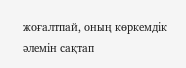жоғалтпай, оның көркемдік әлемін сақтап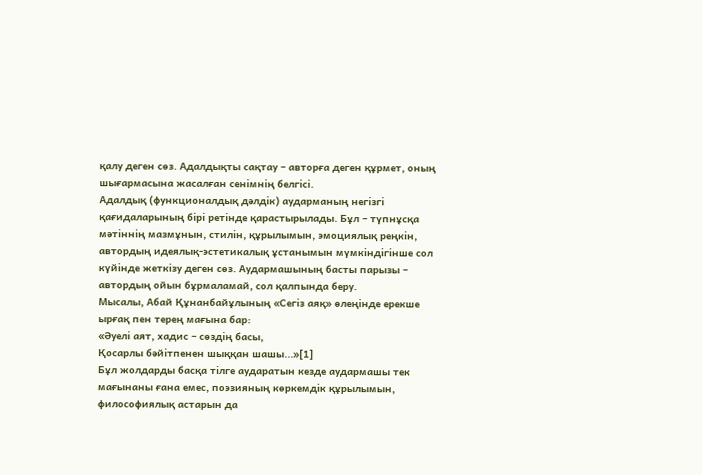қалу деген сөз. Адалдықты сақтау – авторға деген құрмет, оның шығармасына жасалған сенімнің белгісі.
Адалдық (функционалдық дәлдік) аударманың негізгі қағидаларының бірі ретінде қарастырылады. Бұл – түпнұсқа мәтіннің мазмұнын, стилін, құрылымын, эмоциялық реңкін, автордың идеялық-эстетикалық ұстанымын мүмкіндігінше сол күйінде жеткізу деген сөз. Аудармашының басты парызы – автордың ойын бұрмаламай, сол қалпында беру.
Мысалы, Абай Құнанбайұлының «Сегіз аяқ» өлеңінде ерекше ырғақ пен терең мағына бар:
«Әуелі аят, хадис – сөздің басы,
Қосарлы бәйітпенен шыққан шашы...»[1]
Бұл жолдарды басқа тілге аударатын кезде аудармашы тек мағынаны ғана емес, поэзияның көркемдік құрылымын, философиялық астарын да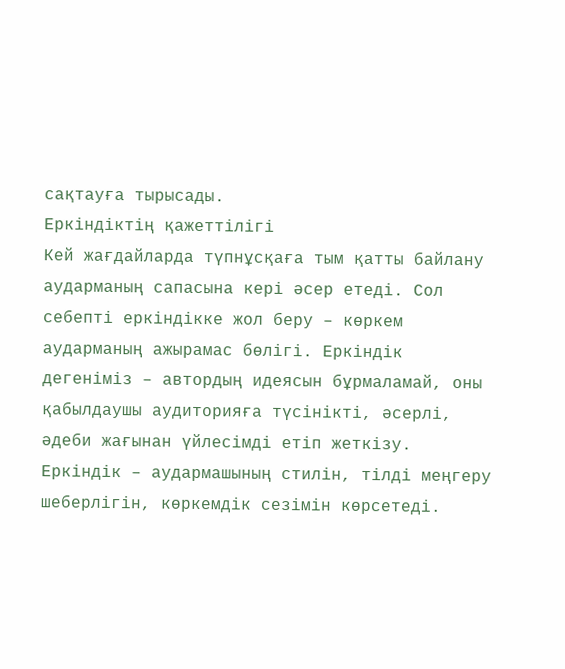сақтауға тырысады.
Еркіндіктің қажеттілігі
Кей жағдайларда түпнұсқаға тым қатты байлану аударманың сапасына кері әсер етеді. Сол себепті еркіндікке жол беру – көркем аударманың ажырамас бөлігі. Еркіндік дегеніміз – автордың идеясын бұрмаламай, оны қабылдаушы аудиторияға түсінікті, әсерлі, әдеби жағынан үйлесімді етіп жеткізу.
Еркіндік – аудармашының стилін, тілді меңгеру шеберлігін, көркемдік сезімін көрсетеді.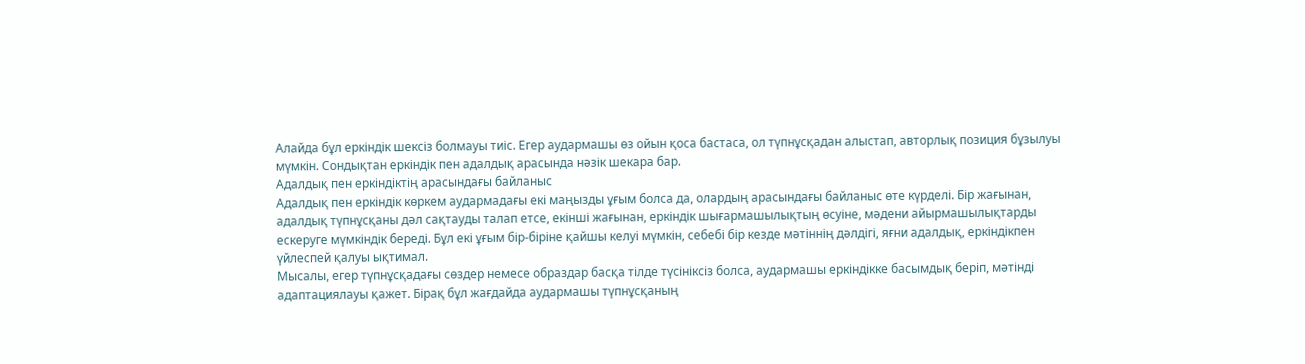Алайда бұл еркіндік шексіз болмауы тиіс. Егер аудармашы өз ойын қоса бастаса, ол түпнұсқадан алыстап, авторлық позиция бұзылуы мүмкін. Сондықтан еркіндік пен адалдық арасында нәзік шекара бар.
Адалдық пен еркіндіктің арасындағы байланыс
Адалдық пен еркіндік көркем аудармадағы екі маңызды ұғым болса да, олардың арасындағы байланыс өте күрделі. Бір жағынан, адалдық түпнұсқаны дәл сақтауды талап етсе, екінші жағынан, еркіндік шығармашылықтың өсуіне, мәдени айырмашылықтарды ескеруге мүмкіндік береді. Бұл екі ұғым бір-біріне қайшы келуі мүмкін, себебі бір кезде мәтіннің дәлдігі, яғни адалдық, еркіндікпен үйлеспей қалуы ықтимал.
Мысалы, егер түпнұсқадағы сөздер немесе образдар басқа тілде түсініксіз болса, аудармашы еркіндікке басымдық беріп, мәтінді адаптациялауы қажет. Бірақ бұл жағдайда аудармашы түпнұсқаның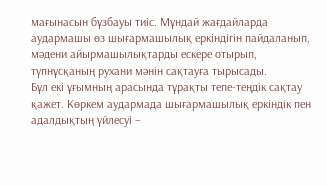мағынасын бұзбауы тиіс. Мұндай жағдайларда аудармашы өз шығармашылық еркіндігін пайдаланып, мәдени айырмашылықтарды ескере отырып, түпнұсқаның рухани мәнін сақтауға тырысады.
Бұл екі ұғымның арасында тұрақты тепе-теңдік сақтау қажет. Көркем аудармада шығармашылық еркіндік пен адалдықтың үйлесуі –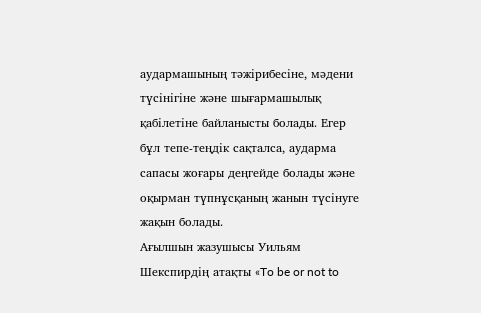аудармашының тәжірибесіне, мәдени түсінігіне және шығармашылық қабілетіне байланысты болады. Егер бұл тепе-теңдік сақталса, аударма сапасы жоғары деңгейде болады және оқырман түпнұсқаның жанын түсінуге жақын болады.
Ағылшын жазушысы Уильям Шекспирдің атақты «To be or not to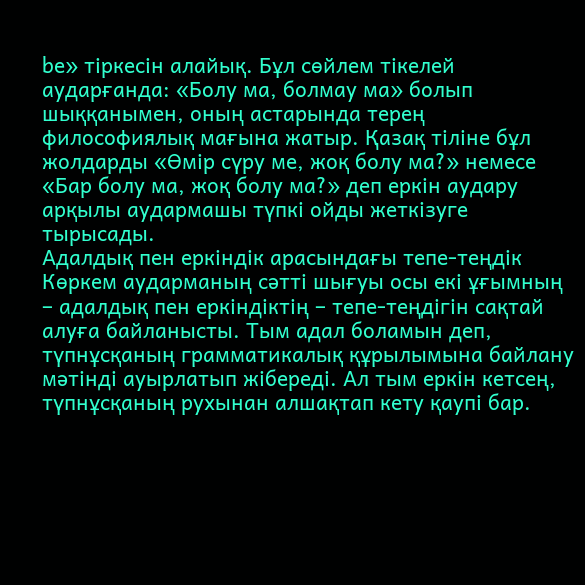be» тіркесін алайық. Бұл сөйлем тікелей аударғанда: «Болу ма, болмау ма» болып шыққанымен, оның астарында терең философиялық мағына жатыр. Қазақ тіліне бұл жолдарды «Өмір сүру ме, жоқ болу ма?» немесе «Бар болу ма, жоқ болу ма?» деп еркін аудару арқылы аудармашы түпкі ойды жеткізуге тырысады.
Адалдық пен еркіндік арасындағы тепе-теңдік
Көркем аударманың сәтті шығуы осы екі ұғымның – адалдық пен еркіндіктің – тепе-теңдігін сақтай алуға байланысты. Тым адал боламын деп, түпнұсқаның грамматикалық құрылымына байлану мәтінді ауырлатып жібереді. Ал тым еркін кетсең, түпнұсқаның рухынан алшақтап кету қаупі бар.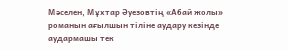Мәселен, Мұхтар Әуезовтің «Абай жолы» романын ағылшын тіліне аудару кезінде аудармашы тек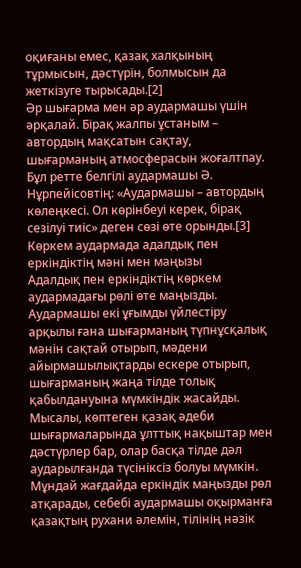оқиғаны емес, қазақ халқының тұрмысын, дәстүрін, болмысын да жеткізуге тырысады.[2]
Әр шығарма мен әр аудармашы үшін әрқалай. Бірақ жалпы ұстаным – автордың мақсатын сақтау, шығарманың атмосферасын жоғалтпау. Бұл ретте белгілі аудармашы Ә. Нұрпейісовтің: «Аудармашы – автордың көлеңкесі. Ол көрінбеуі керек, бірақ сезілуі тиіс» деген сөзі өте орынды.[3]
Көркем аудармада адалдық пен еркіндіктің мәні мен маңызы
Адалдық пен еркіндіктің көркем аудармадағы рөлі өте маңызды. Аудармашы екі ұғымды үйлестіру арқылы ғана шығарманың түпнұсқалық мәнін сақтай отырып, мәдени айырмашылықтарды ескере отырып, шығарманың жаңа тілде толық қабылдануына мүмкіндік жасайды. Мысалы, көптеген қазақ әдеби шығармаларында ұлттық нақыштар мен дәстүрлер бар, олар басқа тілде дәл аударылғанда түсініксіз болуы мүмкін. Мұндай жағдайда еркіндік маңызды рөл атқарады, себебі аудармашы оқырманға қазақтың рухани әлемін, тілінің нәзік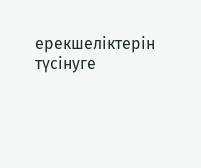ерекшеліктерін түсінуге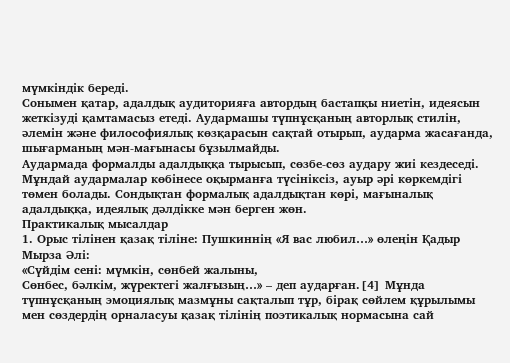мүмкіндік береді.
Сонымен қатар, адалдық аудиторияға автордың бастапқы ниетін, идеясын жеткізуді қамтамасыз етеді. Аудармашы түпнұсқаның авторлық стилін, әлемін және философиялық көзқарасын сақтай отырып, аударма жасағанда, шығарманың мән-мағынасы бұзылмайды.
Аудармада формалды адалдыққа тырысып, сөзбе-сөз аудару жиі кездеседі. Мұндай аудармалар көбінесе оқырманға түсініксіз, ауыр әрі көркемдігі төмен болады. Сондықтан формалық адалдықтан көрі, мағыналық адалдыққа, идеялық дәлдікке мән берген жөн.
Практикалық мысалдар
1. Орыс тілінен қазақ тіліне: Пушкиннің «Я вас любил…» өлеңін Қадыр Мырза Әлі:
«Сүйдім сені: мүмкін, сөнбей жалыны,
Сөнбес, бәлкім, жүректегі жалғызың…» – деп аударған.[4] Мұнда түпнұсқаның эмоциялық мазмұны сақталып тұр, бірақ сөйлем құрылымы мен сөздердің орналасуы қазақ тілінің поэтикалық нормасына сай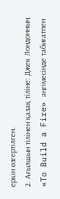еркін өзгертілген.
2. Ағылшын тілінен қазақ тіліне: Джек Лондонның «To Build a Fire» әңгімесінде табиғатпен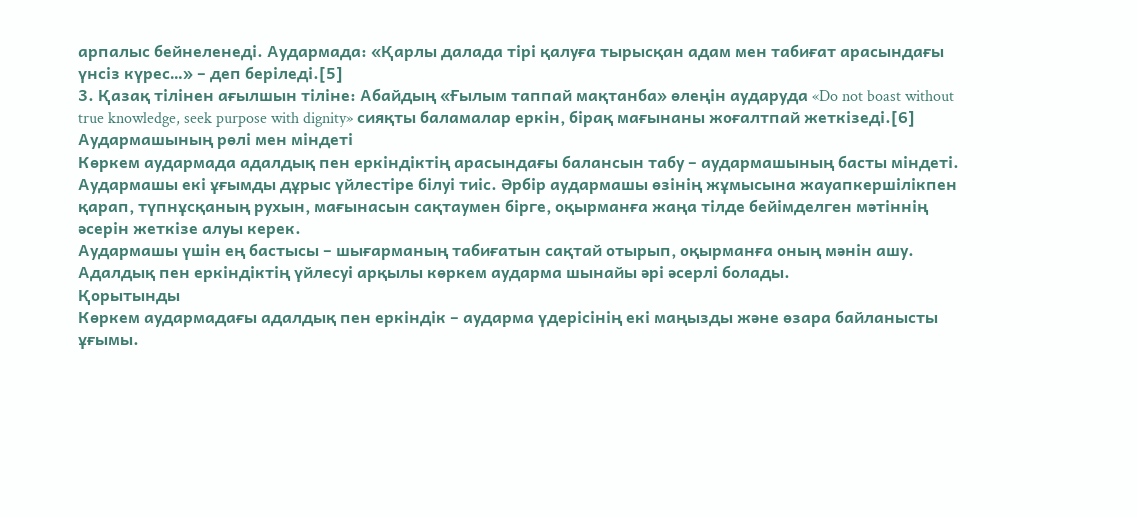арпалыс бейнеленеді. Аудармада: «Қарлы далада тірі қалуға тырысқан адам мен табиғат арасындағы үнсіз күрес…» – деп беріледі.[5]
3. Қазақ тілінен ағылшын тіліне: Абайдың «Ғылым таппай мақтанба» өлеңін аударуда «Do not boast without true knowledge, seek purpose with dignity» сияқты баламалар еркін, бірақ мағынаны жоғалтпай жеткізеді.[6]
Аудармашының рөлі мен міндеті
Көркем аудармада адалдық пен еркіндіктің арасындағы балансын табу – аудармашының басты міндеті. Аудармашы екі ұғымды дұрыс үйлестіре білуі тиіс. Әрбір аудармашы өзінің жұмысына жауапкершілікпен қарап, түпнұсқаның рухын, мағынасын сақтаумен бірге, оқырманға жаңа тілде бейімделген мәтіннің әсерін жеткізе алуы керек.
Аудармашы үшін ең бастысы – шығарманың табиғатын сақтай отырып, оқырманға оның мәнін ашу. Адалдық пен еркіндіктің үйлесуі арқылы көркем аударма шынайы әрі әсерлі болады.
Қорытынды
Көркем аудармадағы адалдық пен еркіндік – аударма үдерісінің екі маңызды және өзара байланысты ұғымы.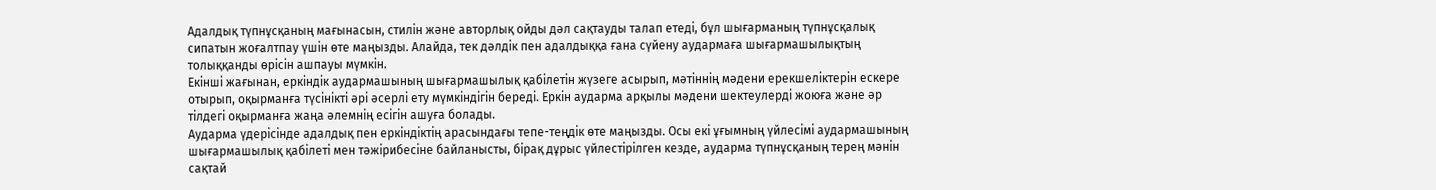Адалдық түпнұсқаның мағынасын, стилін және авторлық ойды дәл сақтауды талап етеді, бұл шығарманың түпнұсқалық сипатын жоғалтпау үшін өте маңызды. Алайда, тек дәлдік пен адалдыққа ғана сүйену аудармаға шығармашылықтың толыққанды өрісін ашпауы мүмкін.
Екінші жағынан, еркіндік аудармашының шығармашылық қабілетін жүзеге асырып, мәтіннің мәдени ерекшеліктерін ескере отырып, оқырманға түсінікті әрі әсерлі ету мүмкіндігін береді. Еркін аударма арқылы мәдени шектеулерді жоюға және әр тілдегі оқырманға жаңа әлемнің есігін ашуға болады.
Аударма үдерісінде адалдық пен еркіндіктің арасындағы тепе-теңдік өте маңызды. Осы екі ұғымның үйлесімі аудармашының шығармашылық қабілеті мен тәжірибесіне байланысты, бірақ дұрыс үйлестірілген кезде, аударма түпнұсқаның терең мәнін сақтай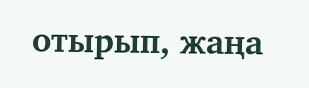отырып, жаңа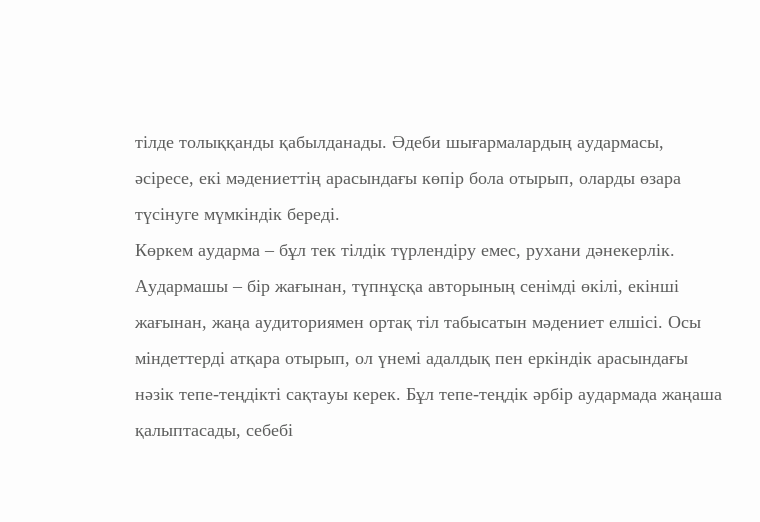тілде толыққанды қабылданады. Әдеби шығармалардың аудармасы, әсіресе, екі мәдениеттің арасындағы көпір бола отырып, оларды өзара түсінуге мүмкіндік береді.
Көркем аударма – бұл тек тілдік түрлендіру емес, рухани дәнекерлік. Аудармашы – бір жағынан, түпнұсқа авторының сенімді өкілі, екінші жағынан, жаңа аудиториямен ортақ тіл табысатын мәдениет елшісі. Осы міндеттерді атқара отырып, ол үнемі адалдық пен еркіндік арасындағы нәзік тепе-теңдікті сақтауы керек. Бұл тепе-теңдік әрбір аудармада жаңаша қалыптасады, себебі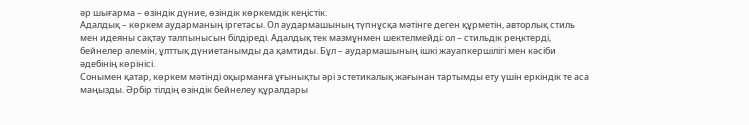әр шығарма – өзіндік дүние, өзіндік көркемдік кеңістік.
Адалдық – көркем аударманың іргетасы. Ол аудармашының түпнұсқа мәтінге деген құрметін, авторлық стиль мен идеяны сақтау талпынысын білдіреді. Адалдық тек мазмұнмен шектелмейді; ол – стильдік реңктерді, бейнелер әлемін, ұлттық дүниетанымды да қамтиды. Бұл – аудармашының ішкі жауапкершілігі мен кәсіби әдебінің көрінісі.
Сонымен қатар, көркем мәтінді оқырманға ұғынықты әрі эстетикалық жағынан тартымды ету үшін еркіндік те аса маңызды. Әрбір тілдің өзіндік бейнелеу құралдары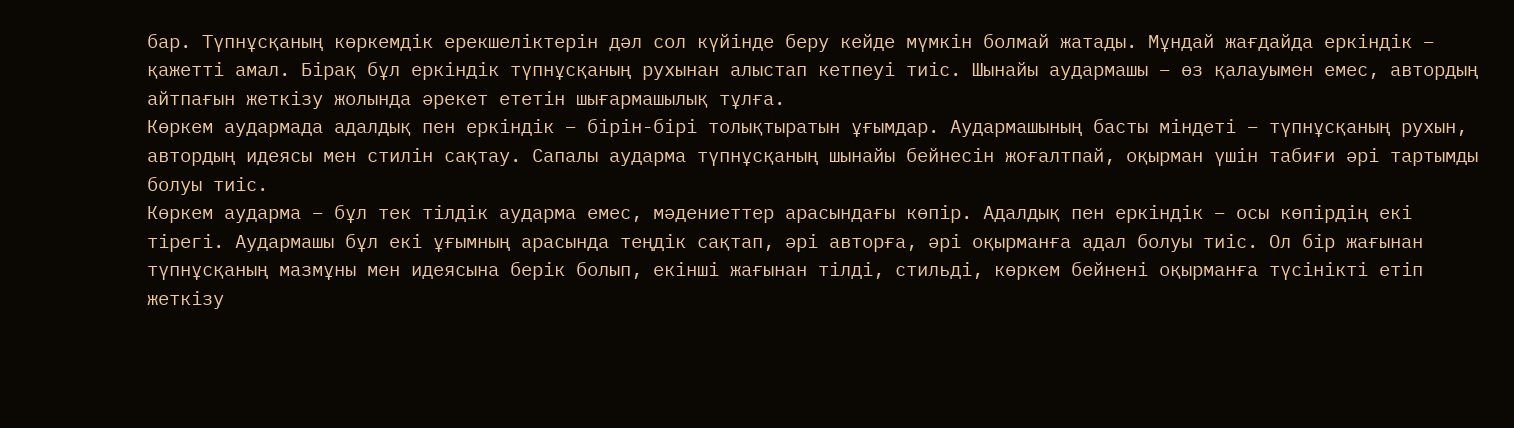бар. Түпнұсқаның көркемдік ерекшеліктерін дәл сол күйінде беру кейде мүмкін болмай жатады. Мұндай жағдайда еркіндік – қажетті амал. Бірақ бұл еркіндік түпнұсқаның рухынан алыстап кетпеуі тиіс. Шынайы аудармашы – өз қалауымен емес, автордың айтпағын жеткізу жолында әрекет ететін шығармашылық тұлға.
Көркем аудармада адалдық пен еркіндік – бірін-бірі толықтыратын ұғымдар. Аудармашының басты міндеті – түпнұсқаның рухын, автордың идеясы мен стилін сақтау. Сапалы аударма түпнұсқаның шынайы бейнесін жоғалтпай, оқырман үшін табиғи әрі тартымды болуы тиіс.
Көркем аударма – бұл тек тілдік аударма емес, мәдениеттер арасындағы көпір. Адалдық пен еркіндік – осы көпірдің екі тірегі. Аудармашы бұл екі ұғымның арасында теңдік сақтап, әрі авторға, әрі оқырманға адал болуы тиіс. Ол бір жағынан түпнұсқаның мазмұны мен идеясына берік болып, екінші жағынан тілді, стильді, көркем бейнені оқырманға түсінікті етіп жеткізу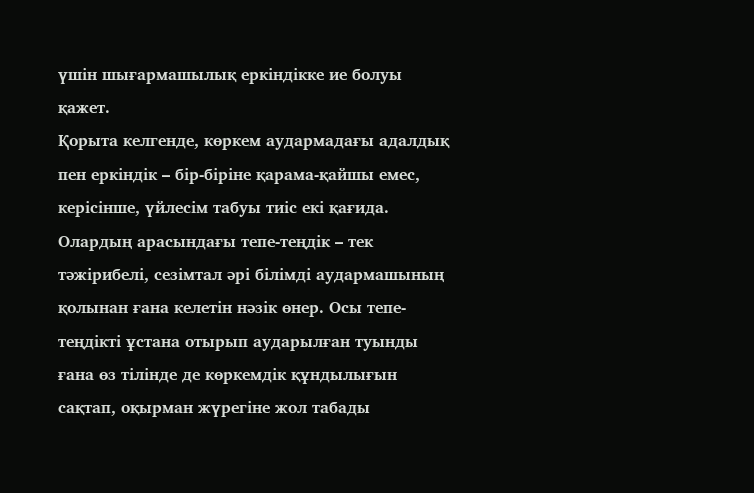үшін шығармашылық еркіндікке ие болуы қажет.
Қорыта келгенде, көркем аудармадағы адалдық пен еркіндік – бір-біріне қарама-қайшы емес, керісінше, үйлесім табуы тиіс екі қағида. Олардың арасындағы тепе-теңдік – тек тәжірибелі, сезімтал әрі білімді аудармашының қолынан ғана келетін нәзік өнер. Осы тепе-теңдікті ұстана отырып аударылған туынды ғана өз тілінде де көркемдік құндылығын сақтап, оқырман жүрегіне жол табады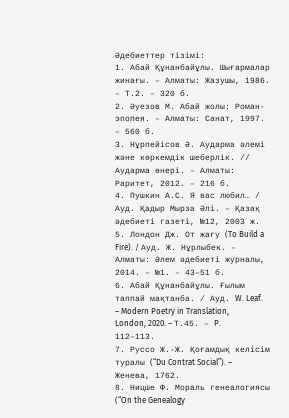Әдебиеттер тізімі:
1. Абай Құнанбайұлы. Шығармалар жинағы. – Алматы: Жазушы, 1986. – Т.2. – 320 б.
2. Әуезов М. Абай жолы: Роман-эпопея. – Алматы: Санат, 1997. – 560 б.
3. Нұрпейісов Ә. Аударма әлемі және көркемдік шеберлік. // Аударма өнері. – Алматы: Раритет, 2012. – 216 б.
4. Пушкин А.С. Я вас любил… / Ауд. Қадыр Мырза Әлі. – Қазақ әдебиеті газеті, №12, 2003 ж.
5. Лондон Дж. От жағу (To Build a Fire). / Ауд. Ж. Нұрлыбек. – Алматы: Әлем әдебиеті журналы, 2014. – №1. – 43–51 б.
6. Абай Құнанбайұлы. Ғылым таппай мақтанба. / Ауд. W. Leaf. – Modern Poetry in Translation, London, 2020. – Т.45. – P. 112–113.
7. Руссо Ж.-Ж. Қоғамдық келісім туралы (“Du Contrat Social”). – Женева, 1762.
8. Ницше Ф. Мораль генеалогиясы (“On the Genealogy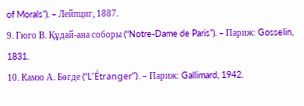of Morals”). – Лейпциг, 1887.
9. Гюго В. Құдай-ана соборы (“Notre-Dame de Paris”). – Париж: Gosselin, 1831.
10. Камю А. Бөгде (“L’Étranger”). – Париж: Gallimard, 1942.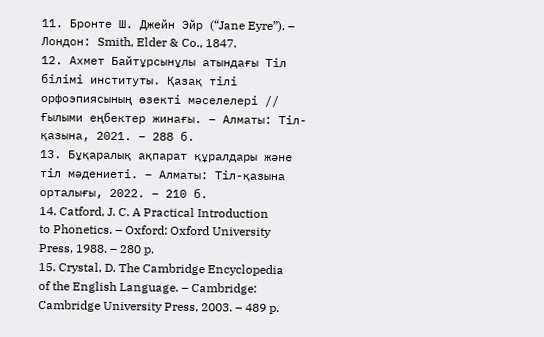11. Бронте Ш. Джейн Эйр (“Jane Eyre”). – Лондон: Smith, Elder & Co., 1847.
12. Ахмет Байтұрсынұлы атындағы Тіл білімі институты. Қазақ тілі орфоэпиясының өзекті мәселелері // Ғылыми еңбектер жинағы. – Алматы: Тіл-қазына, 2021. – 288 б.
13. Бұқаралық ақпарат құралдары және тіл мәдениеті. – Алматы: Тіл-қазына орталығы, 2022. – 210 б.
14. Catford, J. C. A Practical Introduction to Phonetics. – Oxford: Oxford University Press, 1988. – 280 p.
15. Crystal, D. The Cambridge Encyclopedia of the English Language. – Cambridge: Cambridge University Press, 2003. – 489 p.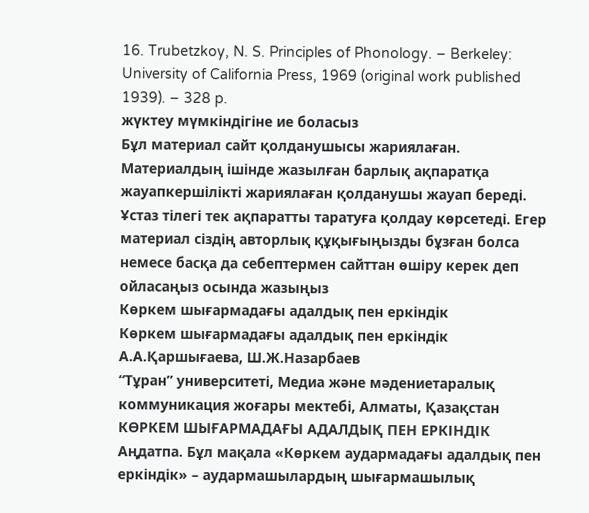16. Trubetzkoy, N. S. Principles of Phonology. – Berkeley: University of California Press, 1969 (original work published 1939). – 328 p.
жүктеу мүмкіндігіне ие боласыз
Бұл материал сайт қолданушысы жариялаған. Материалдың ішінде жазылған барлық ақпаратқа жауапкершілікті жариялаған қолданушы жауап береді. Ұстаз тілегі тек ақпаратты таратуға қолдау көрсетеді. Егер материал сіздің авторлық құқығыңызды бұзған болса немесе басқа да себептермен сайттан өшіру керек деп ойласаңыз осында жазыңыз
Көркем шығармадағы адалдық пен еркіндік
Көркем шығармадағы адалдық пен еркіндік
А.А.Қаршығаева, Ш.Ж.Назарбаев
“Тұран” университеті, Медиа және мәдениетаралық коммуникация жоғары мектебі, Алматы, Қазақстан
КӨРКЕМ ШЫҒАРМАДАҒЫ АДАЛДЫҚ ПЕН ЕРКІНДІК
Аңдатпа. Бұл мақала «Көркем аудармадағы адалдық пен еркіндік» – аудармашылардың шығармашылық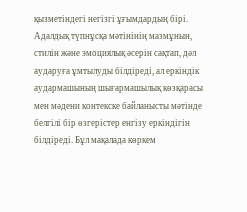қызметіндегі негізгі ұғымдардың бірі. Адалдық түпнұсқа мәтінінің мазмұнын, стилін және эмоциялық әсерін сақтап, дәл аударуға ұмтылуды білдіреді, ал еркіндік аудармашының шығармашылық көзқарасы мен мәдени контекске байланысты мәтінде белгілі бір өзгерістер енгізу еркіндігін білдіреді. Бұл мақалада көркем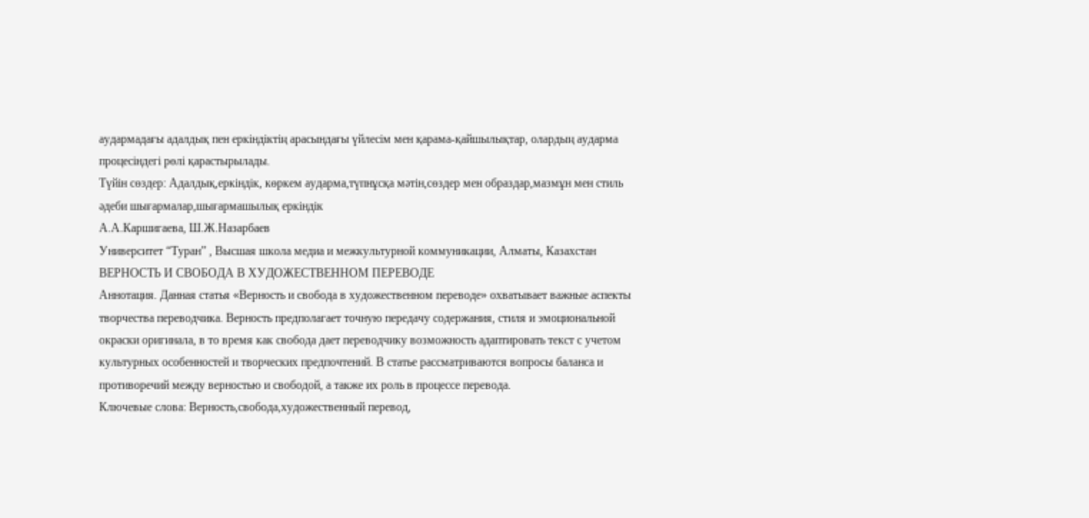аудармадағы адалдық пен еркіндіктің арасындағы үйлесім мен қарама-қайшылықтар, олардың аударма процесіндегі рөлі қарастырылады.
Түйін сөздер: Адалдық,еркіндік, көркем аударма,түпнұсқа мәтін,сөздер мен образдар,мазмұн мен стиль әдеби шығармалар,шығармашылық еркіндік
А.А.Каршигаева, Ш.Ж.Назарбаев
Университет “Туран” , Высшая школа медиа и межкультурной коммуникации, Алматы, Казахстан
ВЕРНОСТЬ И СВОБОДА В ХУДОЖЕСТВЕННОМ ПЕРЕВОДЕ
Аннотация. Данная статья «Верность и свобода в художественном переводе» охватывает важные аспекты творчества переводчика. Верность предполагает точную передачу содержания, стиля и эмоциональной окраски оригинала, в то время как свобода дает переводчику возможность адаптировать текст с учетом культурных особенностей и творческих предпочтений. В статье рассматриваются вопросы баланса и противоречий между верностью и свободой, а также их роль в процессе перевода.
Ключевые слова: Верность,свобода,художественный перевод,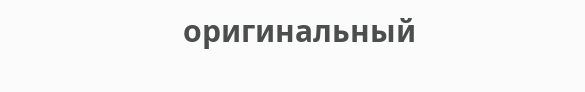оригинальный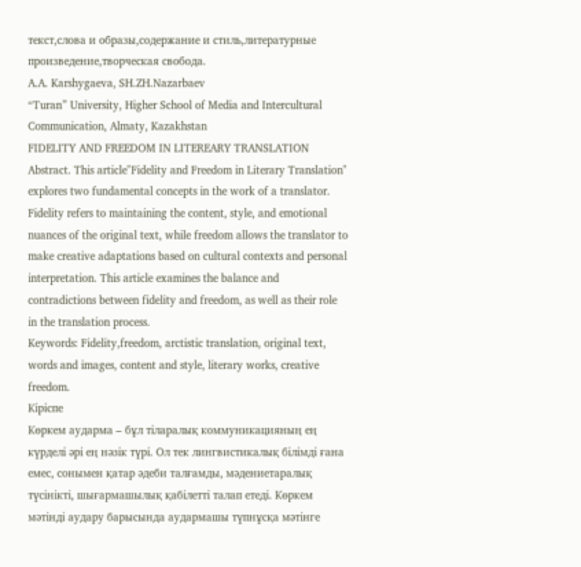текст,слова и образы,содержание и стиль,литературные произведение,творческая свобода.
A.A. Karshygaeva, SH.ZH.Nazarbaev
“Turan” University, Higher School of Media and Intercultural Communication, Almaty, Kazakhstan
FIDELITY AND FREEDOM IN LITEREARY TRANSLATION
Abstract. This article"Fidelity and Freedom in Literary Translation" explores two fundamental concepts in the work of a translator. Fidelity refers to maintaining the content, style, and emotional nuances of the original text, while freedom allows the translator to make creative adaptations based on cultural contexts and personal interpretation. This article examines the balance and contradictions between fidelity and freedom, as well as their role in the translation process.
Keywords: Fidelity,freedom, arctistic translation, original text, words and images, content and style, literary works, creative freedom.
Кіріспе
Көркем аударма – бұл тіларалық коммуникацияның ең күрделі әрі ең нәзік түрі. Ол тек лингвистикалық білімді ғана емес, сонымен қатар әдеби талғамды, мәдениетаралық түсінікті, шығармашылық қабілетті талап етеді. Көркем мәтінді аудару барысында аудармашы түпнұсқа мәтінге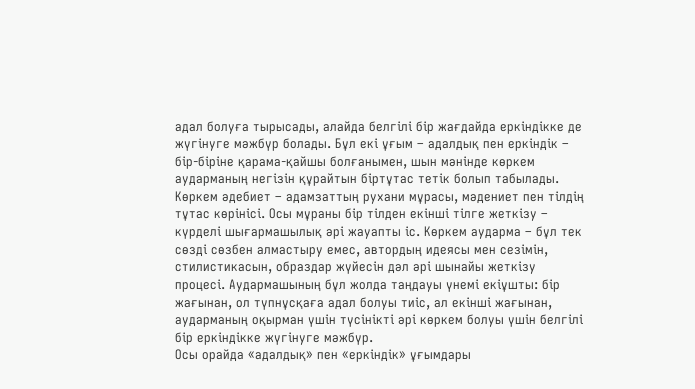адал болуға тырысады, алайда белгілі бір жағдайда еркіндікке де жүгінуге мәжбүр болады. Бұл екі ұғым – адалдық пен еркіндік – бір-біріне қарама-қайшы болғанымен, шын мәнінде көркем аударманың негізін құрайтын біртұтас тетік болып табылады.
Көркем әдебиет – адамзаттың рухани мұрасы, мәдениет пен тілдің тұтас көрінісі. Осы мұраны бір тілден екінші тілге жеткізу – күрделі шығармашылық әрі жауапты іс. Көркем аударма – бұл тек сөзді сөзбен алмастыру емес, автордың идеясы мен сезімін, стилистикасын, образдар жүйесін дәл әрі шынайы жеткізу процесі. Аудармашының бұл жолда таңдауы үнемі екіұшты: бір жағынан, ол түпнұсқаға адал болуы тиіс, ал екінші жағынан, аударманың оқырман үшін түсінікті әрі көркем болуы үшін белгілі бір еркіндікке жүгінуге мәжбүр.
Осы орайда «адалдық» пен «еркіндік» ұғымдары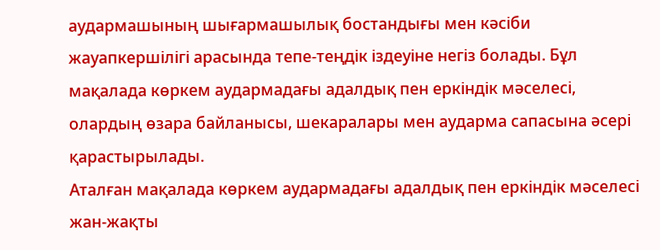аудармашының шығармашылық бостандығы мен кәсіби жауапкершілігі арасында тепе-теңдік іздеуіне негіз болады. Бұл мақалада көркем аудармадағы адалдық пен еркіндік мәселесі, олардың өзара байланысы, шекаралары мен аударма сапасына әсері қарастырылады.
Аталған мақалада көркем аудармадағы адалдық пен еркіндік мәселесі жан-жақты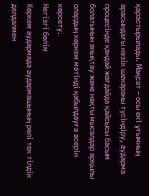қарастырылады. Мақсат – осы екі ұғымның арасындағы нәзік шекараны түсіндіру, аударма процесінде қандай жағдайда қайсысы басым болатынын анықтау және нақты мысалдар арқылы олардың көркем мәтінді қабылдауға әсерін көрсету.
Негізгі бөлім
Көркем аудармада аудармашының рөлі тек тілдік делдалмен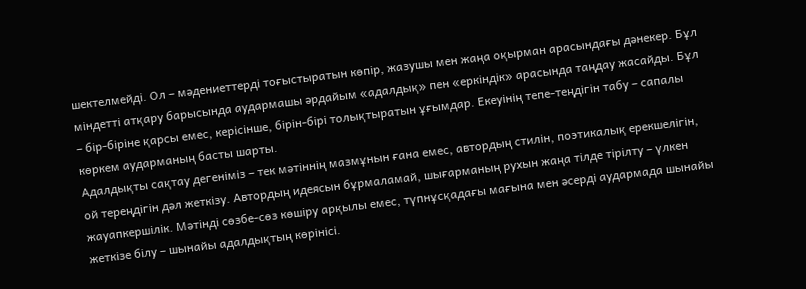шектелмейді. Ол – мәдениеттерді тоғыстыратын көпір, жазушы мен жаңа оқырман арасындағы дәнекер. Бұл міндетті атқару барысында аудармашы әрдайым «адалдық» пен «еркіндік» арасында таңдау жасайды. Бұл – бір-біріне қарсы емес, керісінше, бірін-бірі толықтыратын ұғымдар. Екеуінің тепе-теңдігін табу – сапалы көркем аударманың басты шарты.
Адалдықты сақтау дегеніміз – тек мәтіннің мазмұнын ғана емес, автордың стилін, поэтикалық ерекшелігін, ой тереңдігін дәл жеткізу. Автордың идеясын бұрмаламай, шығарманың рухын жаңа тілде тірілту – үлкен жауапкершілік. Мәтінді сөзбе-сөз көшіру арқылы емес, түпнұсқадағы мағына мен әсерді аудармада шынайы жеткізе білу – шынайы адалдықтың көрінісі.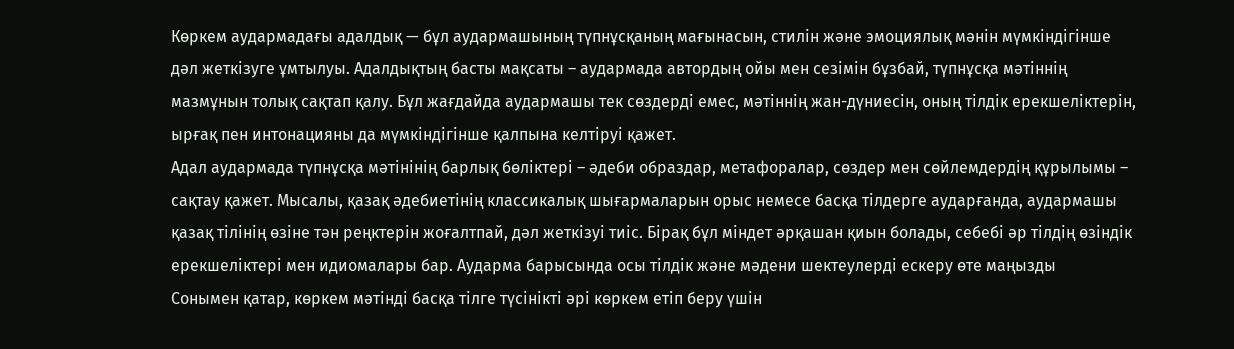Көркем аудармадағы адалдық — бұл аудармашының түпнұсқаның мағынасын, стилін және эмоциялық мәнін мүмкіндігінше дәл жеткізуге ұмтылуы. Адалдықтың басты мақсаты – аудармада автордың ойы мен сезімін бұзбай, түпнұсқа мәтіннің мазмұнын толық сақтап қалу. Бұл жағдайда аудармашы тек сөздерді емес, мәтіннің жан-дүниесін, оның тілдік ерекшеліктерін, ырғақ пен интонацияны да мүмкіндігінше қалпына келтіруі қажет.
Адал аудармада түпнұсқа мәтінінің барлық бөліктері – әдеби образдар, метафоралар, сөздер мен сөйлемдердің құрылымы – сақтау қажет. Мысалы, қазақ әдебиетінің классикалық шығармаларын орыс немесе басқа тілдерге аударғанда, аудармашы қазақ тілінің өзіне тән реңктерін жоғалтпай, дәл жеткізуі тиіс. Бірақ бұл міндет әрқашан қиын болады, себебі әр тілдің өзіндік ерекшеліктері мен идиомалары бар. Аударма барысында осы тілдік және мәдени шектеулерді ескеру өте маңызды
Сонымен қатар, көркем мәтінді басқа тілге түсінікті әрі көркем етіп беру үшін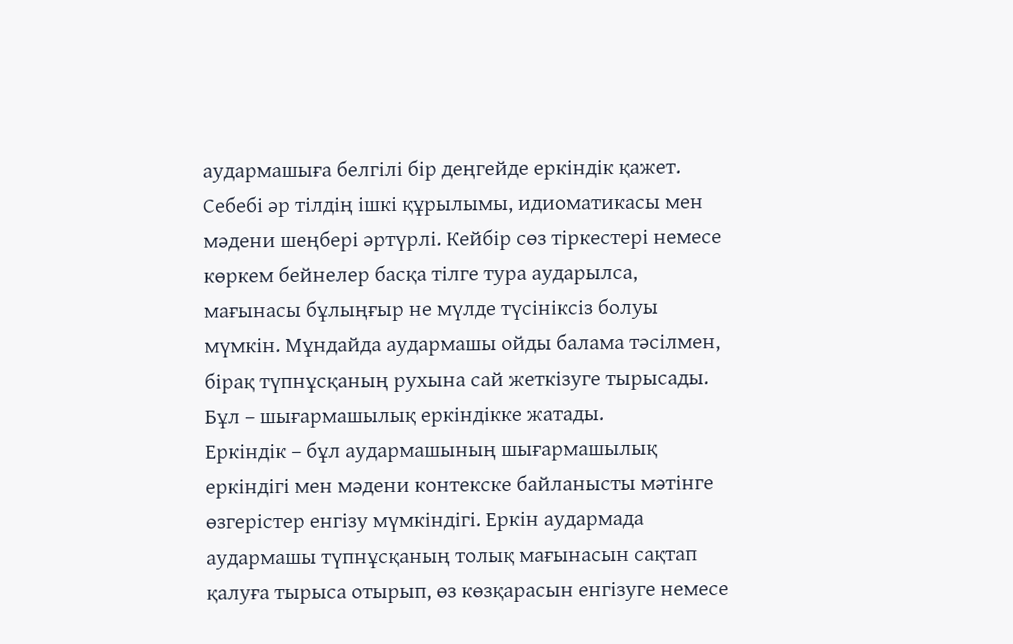аудармашыға белгілі бір деңгейде еркіндік қажет. Себебі әр тілдің ішкі құрылымы, идиоматикасы мен мәдени шеңбері әртүрлі. Кейбір сөз тіркестері немесе көркем бейнелер басқа тілге тура аударылса, мағынасы бұлыңғыр не мүлде түсініксіз болуы мүмкін. Мұндайда аудармашы ойды балама тәсілмен, бірақ түпнұсқаның рухына сай жеткізуге тырысады. Бұл – шығармашылық еркіндікке жатады.
Еркіндік – бұл аудармашының шығармашылық еркіндігі мен мәдени контекске байланысты мәтінге өзгерістер енгізу мүмкіндігі. Еркін аудармада аудармашы түпнұсқаның толық мағынасын сақтап қалуға тырыса отырып, өз көзқарасын енгізуге немесе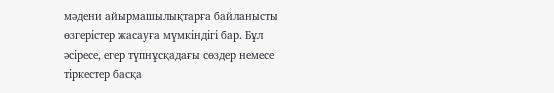мәдени айырмашылықтарға байланысты өзгерістер жасауға мүмкіндігі бар. Бұл әсіресе, егер түпнұсқадағы сөздер немесе тіркестер басқа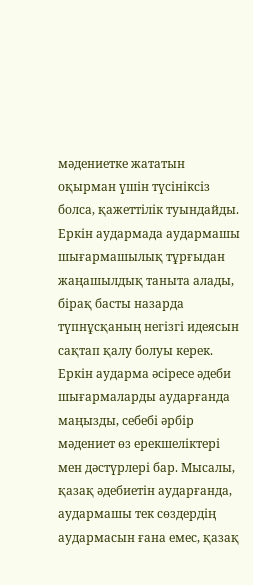мәдениетке жататын оқырман үшін түсініксіз болса, қажеттілік туындайды.
Еркін аудармада аудармашы шығармашылық тұрғыдан жаңашылдық таныта алады, бірақ басты назарда түпнұсқаның негізгі идеясын сақтап қалу болуы керек. Еркін аударма әсіресе әдеби шығармаларды аударғанда маңызды, себебі әрбір мәдениет өз ерекшеліктері мен дәстүрлері бар. Мысалы, қазақ әдебиетін аударғанда, аудармашы тек сөздердің аудармасын ғана емес, қазақ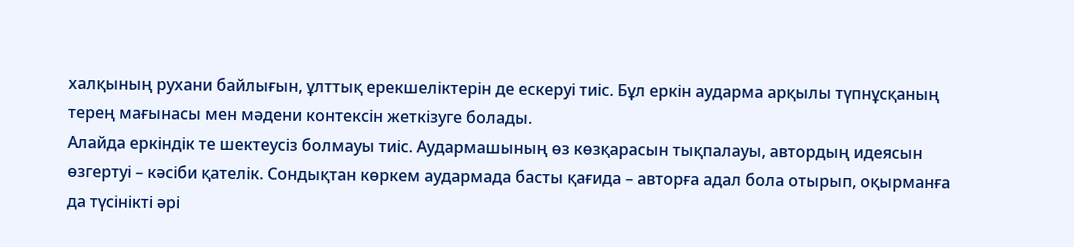халқының рухани байлығын, ұлттық ерекшеліктерін де ескеруі тиіс. Бұл еркін аударма арқылы түпнұсқаның терең мағынасы мен мәдени контексін жеткізуге болады.
Алайда еркіндік те шектеусіз болмауы тиіс. Аудармашының өз көзқарасын тықпалауы, автордың идеясын өзгертуі – кәсіби қателік. Сондықтан көркем аудармада басты қағида – авторға адал бола отырып, оқырманға да түсінікті әрі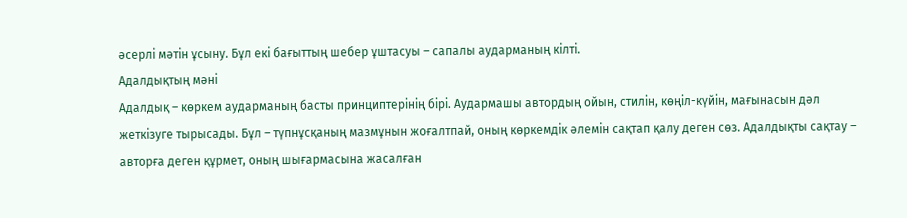әсерлі мәтін ұсыну. Бұл екі бағыттың шебер ұштасуы – сапалы аударманың кілті.
Адалдықтың мәні
Адалдық – көркем аударманың басты принциптерінің бірі. Аудармашы автордың ойын, стилін, көңіл-күйін, мағынасын дәл жеткізуге тырысады. Бұл – түпнұсқаның мазмұнын жоғалтпай, оның көркемдік әлемін сақтап қалу деген сөз. Адалдықты сақтау – авторға деген құрмет, оның шығармасына жасалған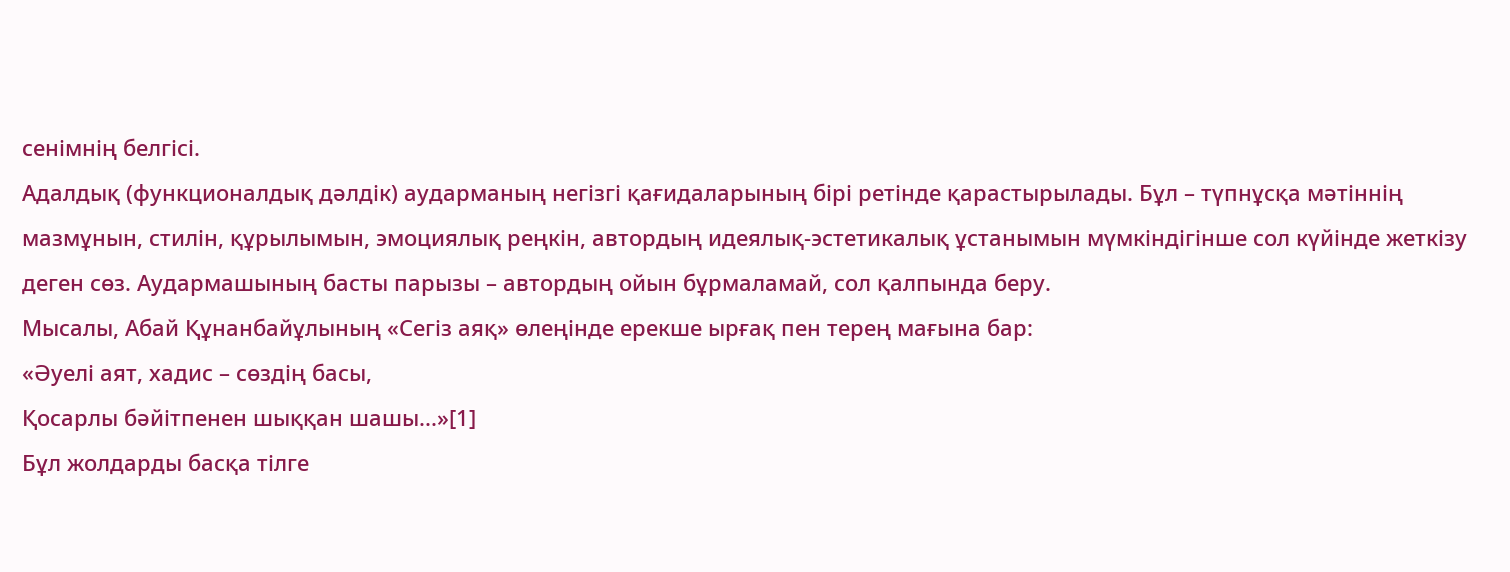сенімнің белгісі.
Адалдық (функционалдық дәлдік) аударманың негізгі қағидаларының бірі ретінде қарастырылады. Бұл – түпнұсқа мәтіннің мазмұнын, стилін, құрылымын, эмоциялық реңкін, автордың идеялық-эстетикалық ұстанымын мүмкіндігінше сол күйінде жеткізу деген сөз. Аудармашының басты парызы – автордың ойын бұрмаламай, сол қалпында беру.
Мысалы, Абай Құнанбайұлының «Сегіз аяқ» өлеңінде ерекше ырғақ пен терең мағына бар:
«Әуелі аят, хадис – сөздің басы,
Қосарлы бәйітпенен шыққан шашы...»[1]
Бұл жолдарды басқа тілге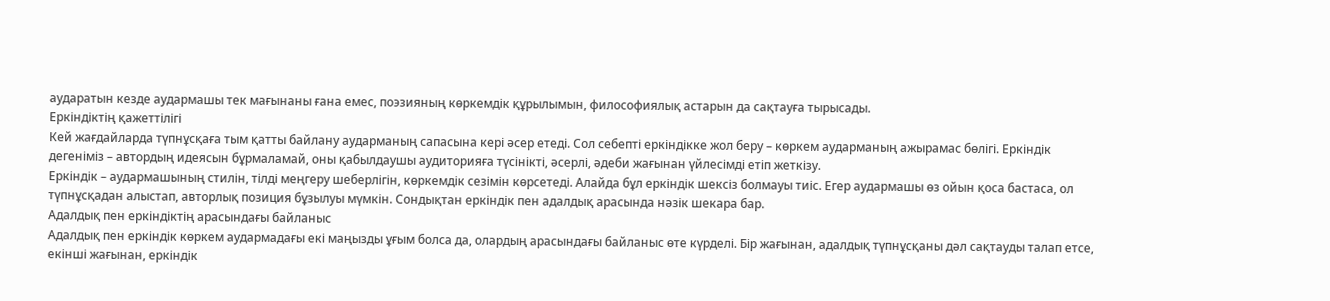аударатын кезде аудармашы тек мағынаны ғана емес, поэзияның көркемдік құрылымын, философиялық астарын да сақтауға тырысады.
Еркіндіктің қажеттілігі
Кей жағдайларда түпнұсқаға тым қатты байлану аударманың сапасына кері әсер етеді. Сол себепті еркіндікке жол беру – көркем аударманың ажырамас бөлігі. Еркіндік дегеніміз – автордың идеясын бұрмаламай, оны қабылдаушы аудиторияға түсінікті, әсерлі, әдеби жағынан үйлесімді етіп жеткізу.
Еркіндік – аудармашының стилін, тілді меңгеру шеберлігін, көркемдік сезімін көрсетеді. Алайда бұл еркіндік шексіз болмауы тиіс. Егер аудармашы өз ойын қоса бастаса, ол түпнұсқадан алыстап, авторлық позиция бұзылуы мүмкін. Сондықтан еркіндік пен адалдық арасында нәзік шекара бар.
Адалдық пен еркіндіктің арасындағы байланыс
Адалдық пен еркіндік көркем аудармадағы екі маңызды ұғым болса да, олардың арасындағы байланыс өте күрделі. Бір жағынан, адалдық түпнұсқаны дәл сақтауды талап етсе, екінші жағынан, еркіндік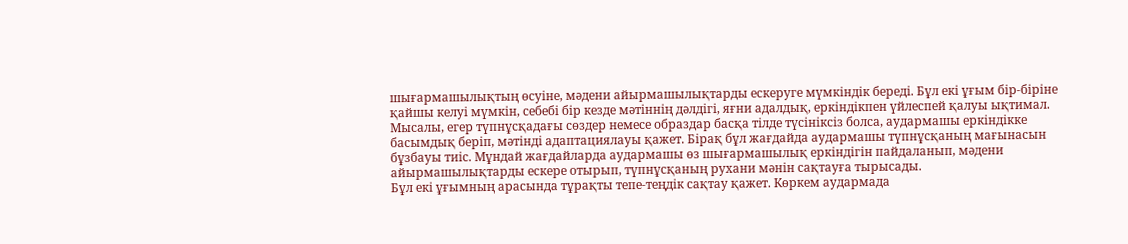шығармашылықтың өсуіне, мәдени айырмашылықтарды ескеруге мүмкіндік береді. Бұл екі ұғым бір-біріне қайшы келуі мүмкін, себебі бір кезде мәтіннің дәлдігі, яғни адалдық, еркіндікпен үйлеспей қалуы ықтимал.
Мысалы, егер түпнұсқадағы сөздер немесе образдар басқа тілде түсініксіз болса, аудармашы еркіндікке басымдық беріп, мәтінді адаптациялауы қажет. Бірақ бұл жағдайда аудармашы түпнұсқаның мағынасын бұзбауы тиіс. Мұндай жағдайларда аудармашы өз шығармашылық еркіндігін пайдаланып, мәдени айырмашылықтарды ескере отырып, түпнұсқаның рухани мәнін сақтауға тырысады.
Бұл екі ұғымның арасында тұрақты тепе-теңдік сақтау қажет. Көркем аудармада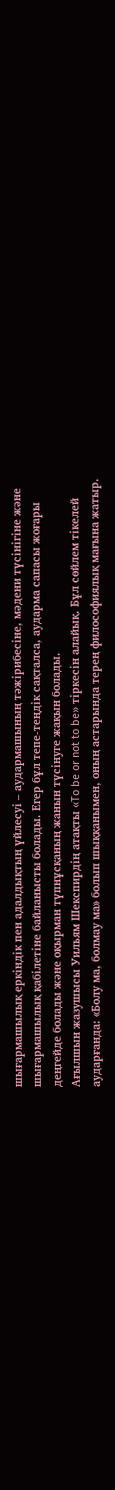шығармашылық еркіндік пен адалдықтың үйлесуі – аудармашының тәжірибесіне, мәдени түсінігіне және шығармашылық қабілетіне байланысты болады. Егер бұл тепе-теңдік сақталса, аударма сапасы жоғары деңгейде болады және оқырман түпнұсқаның жанын түсінуге жақын болады.
Ағылшын жазушысы Уильям Шекспирдің атақты «To be or not to be» тіркесін алайық. Бұл сөйлем тікелей аударғанда: «Болу ма, болмау ма» болып шыққанымен, оның астарында терең философиялық мағына жатыр.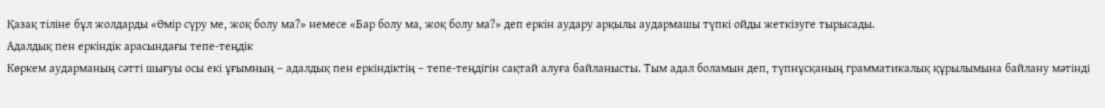Қазақ тіліне бұл жолдарды «Өмір сүру ме, жоқ болу ма?» немесе «Бар болу ма, жоқ болу ма?» деп еркін аудару арқылы аудармашы түпкі ойды жеткізуге тырысады.
Адалдық пен еркіндік арасындағы тепе-теңдік
Көркем аударманың сәтті шығуы осы екі ұғымның – адалдық пен еркіндіктің – тепе-теңдігін сақтай алуға байланысты. Тым адал боламын деп, түпнұсқаның грамматикалық құрылымына байлану мәтінді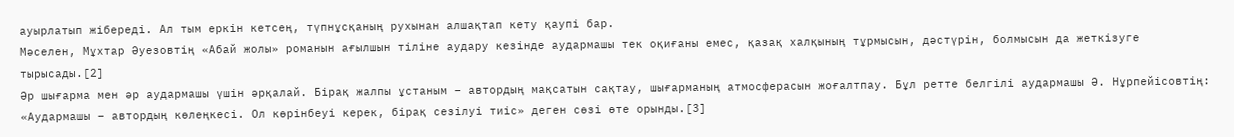ауырлатып жібереді. Ал тым еркін кетсең, түпнұсқаның рухынан алшақтап кету қаупі бар.
Мәселен, Мұхтар Әуезовтің «Абай жолы» романын ағылшын тіліне аудару кезінде аудармашы тек оқиғаны емес, қазақ халқының тұрмысын, дәстүрін, болмысын да жеткізуге тырысады.[2]
Әр шығарма мен әр аудармашы үшін әрқалай. Бірақ жалпы ұстаным – автордың мақсатын сақтау, шығарманың атмосферасын жоғалтпау. Бұл ретте белгілі аудармашы Ә. Нұрпейісовтің: «Аудармашы – автордың көлеңкесі. Ол көрінбеуі керек, бірақ сезілуі тиіс» деген сөзі өте орынды.[3]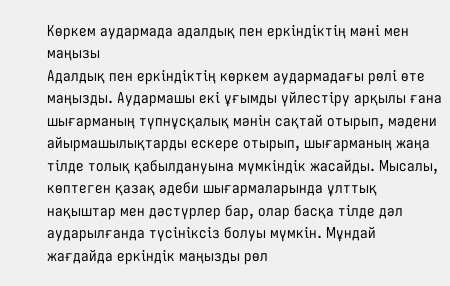Көркем аудармада адалдық пен еркіндіктің мәні мен маңызы
Адалдық пен еркіндіктің көркем аудармадағы рөлі өте маңызды. Аудармашы екі ұғымды үйлестіру арқылы ғана шығарманың түпнұсқалық мәнін сақтай отырып, мәдени айырмашылықтарды ескере отырып, шығарманың жаңа тілде толық қабылдануына мүмкіндік жасайды. Мысалы, көптеген қазақ әдеби шығармаларында ұлттық нақыштар мен дәстүрлер бар, олар басқа тілде дәл аударылғанда түсініксіз болуы мүмкін. Мұндай жағдайда еркіндік маңызды рөл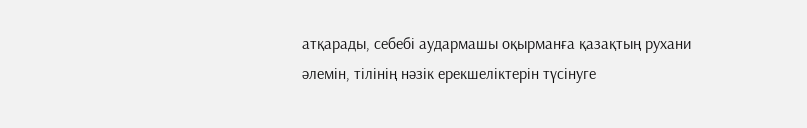атқарады, себебі аудармашы оқырманға қазақтың рухани әлемін, тілінің нәзік ерекшеліктерін түсінуге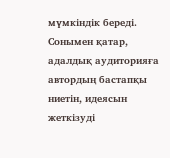мүмкіндік береді.
Сонымен қатар, адалдық аудиторияға автордың бастапқы ниетін, идеясын жеткізуді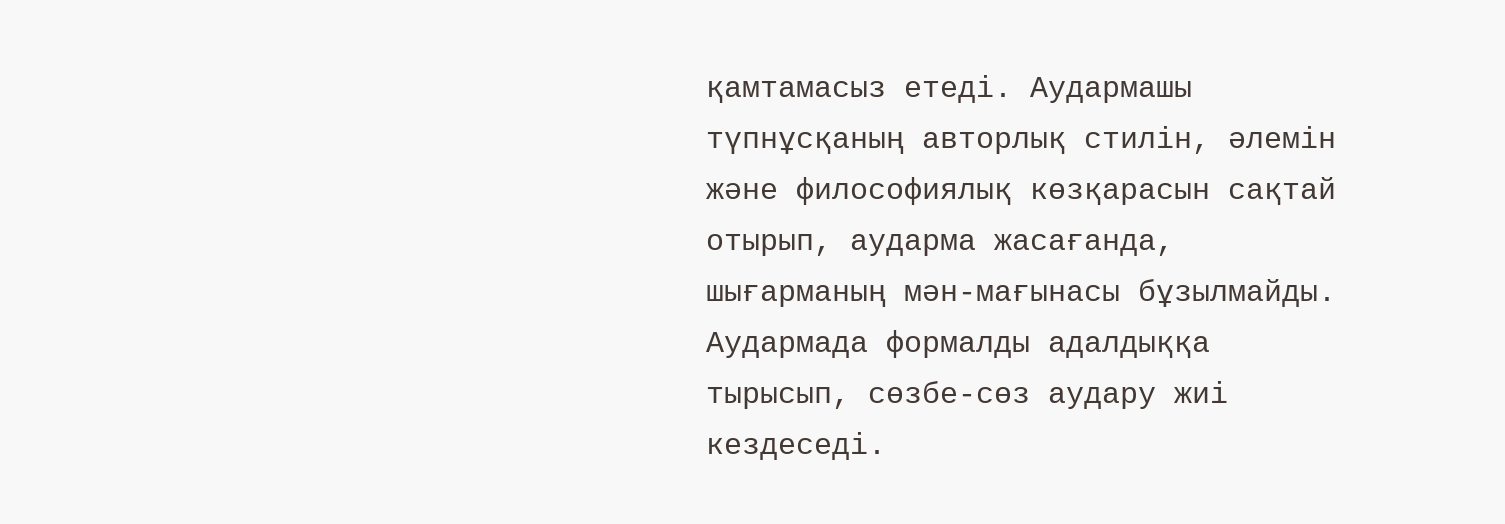қамтамасыз етеді. Аудармашы түпнұсқаның авторлық стилін, әлемін және философиялық көзқарасын сақтай отырып, аударма жасағанда, шығарманың мән-мағынасы бұзылмайды.
Аудармада формалды адалдыққа тырысып, сөзбе-сөз аудару жиі кездеседі.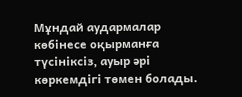Мұндай аудармалар көбінесе оқырманға түсініксіз, ауыр әрі көркемдігі төмен болады.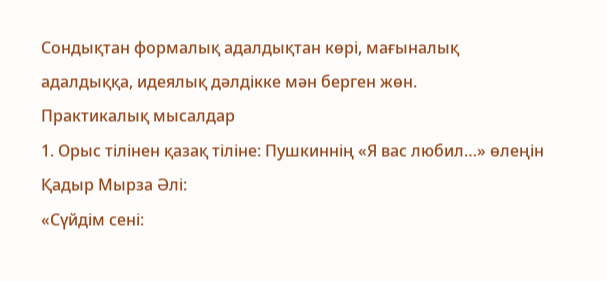Сондықтан формалық адалдықтан көрі, мағыналық адалдыққа, идеялық дәлдікке мән берген жөн.
Практикалық мысалдар
1. Орыс тілінен қазақ тіліне: Пушкиннің «Я вас любил…» өлеңін Қадыр Мырза Әлі:
«Сүйдім сені: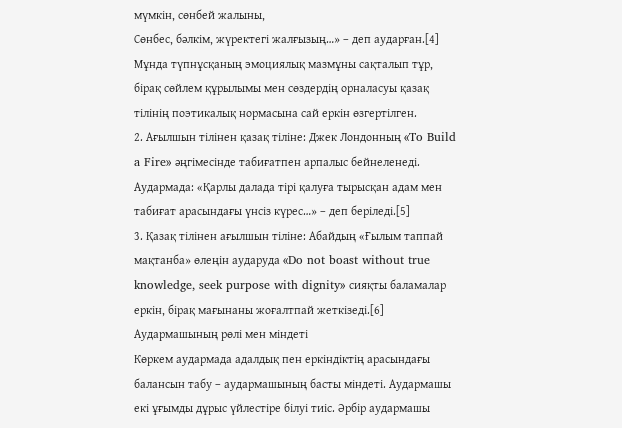мүмкін, сөнбей жалыны,
Сөнбес, бәлкім, жүректегі жалғызың…» – деп аударған.[4] Мұнда түпнұсқаның эмоциялық мазмұны сақталып тұр, бірақ сөйлем құрылымы мен сөздердің орналасуы қазақ тілінің поэтикалық нормасына сай еркін өзгертілген.
2. Ағылшын тілінен қазақ тіліне: Джек Лондонның «To Build a Fire» әңгімесінде табиғатпен арпалыс бейнеленеді. Аудармада: «Қарлы далада тірі қалуға тырысқан адам мен табиғат арасындағы үнсіз күрес…» – деп беріледі.[5]
3. Қазақ тілінен ағылшын тіліне: Абайдың «Ғылым таппай мақтанба» өлеңін аударуда «Do not boast without true knowledge, seek purpose with dignity» сияқты баламалар еркін, бірақ мағынаны жоғалтпай жеткізеді.[6]
Аудармашының рөлі мен міндеті
Көркем аудармада адалдық пен еркіндіктің арасындағы балансын табу – аудармашының басты міндеті. Аудармашы екі ұғымды дұрыс үйлестіре білуі тиіс. Әрбір аудармашы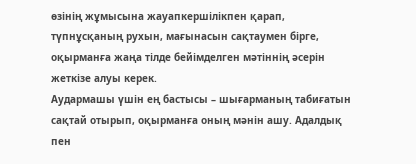өзінің жұмысына жауапкершілікпен қарап, түпнұсқаның рухын, мағынасын сақтаумен бірге, оқырманға жаңа тілде бейімделген мәтіннің әсерін жеткізе алуы керек.
Аудармашы үшін ең бастысы – шығарманың табиғатын сақтай отырып, оқырманға оның мәнін ашу. Адалдық пен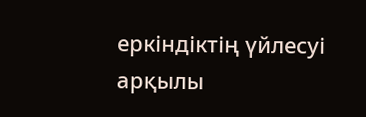еркіндіктің үйлесуі арқылы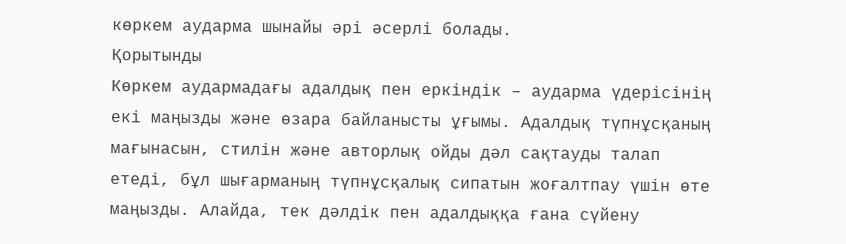көркем аударма шынайы әрі әсерлі болады.
Қорытынды
Көркем аудармадағы адалдық пен еркіндік – аударма үдерісінің екі маңызды және өзара байланысты ұғымы. Адалдық түпнұсқаның мағынасын, стилін және авторлық ойды дәл сақтауды талап етеді, бұл шығарманың түпнұсқалық сипатын жоғалтпау үшін өте маңызды. Алайда, тек дәлдік пен адалдыққа ғана сүйену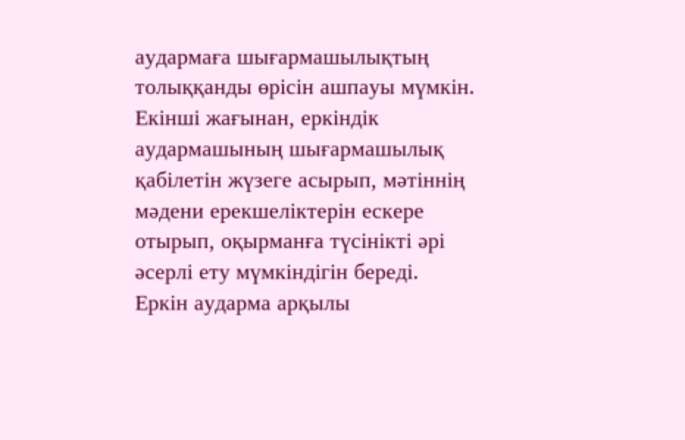аудармаға шығармашылықтың толыққанды өрісін ашпауы мүмкін.
Екінші жағынан, еркіндік аудармашының шығармашылық қабілетін жүзеге асырып, мәтіннің мәдени ерекшеліктерін ескере отырып, оқырманға түсінікті әрі әсерлі ету мүмкіндігін береді. Еркін аударма арқылы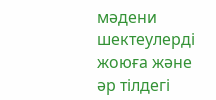мәдени шектеулерді жоюға және әр тілдегі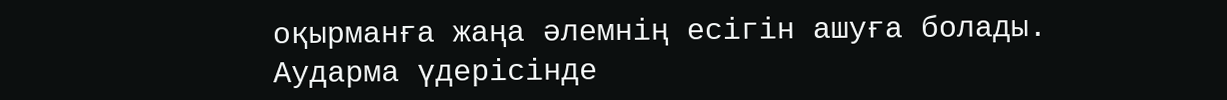оқырманға жаңа әлемнің есігін ашуға болады.
Аударма үдерісінде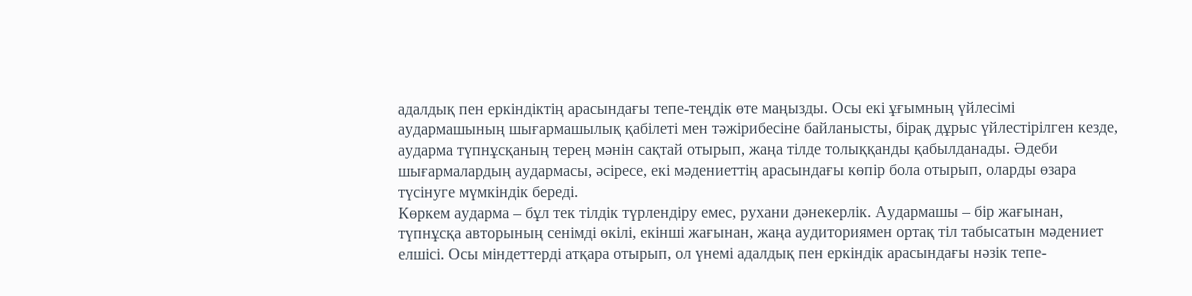адалдық пен еркіндіктің арасындағы тепе-теңдік өте маңызды. Осы екі ұғымның үйлесімі аудармашының шығармашылық қабілеті мен тәжірибесіне байланысты, бірақ дұрыс үйлестірілген кезде, аударма түпнұсқаның терең мәнін сақтай отырып, жаңа тілде толыққанды қабылданады. Әдеби шығармалардың аудармасы, әсіресе, екі мәдениеттің арасындағы көпір бола отырып, оларды өзара түсінуге мүмкіндік береді.
Көркем аударма – бұл тек тілдік түрлендіру емес, рухани дәнекерлік. Аудармашы – бір жағынан, түпнұсқа авторының сенімді өкілі, екінші жағынан, жаңа аудиториямен ортақ тіл табысатын мәдениет елшісі. Осы міндеттерді атқара отырып, ол үнемі адалдық пен еркіндік арасындағы нәзік тепе-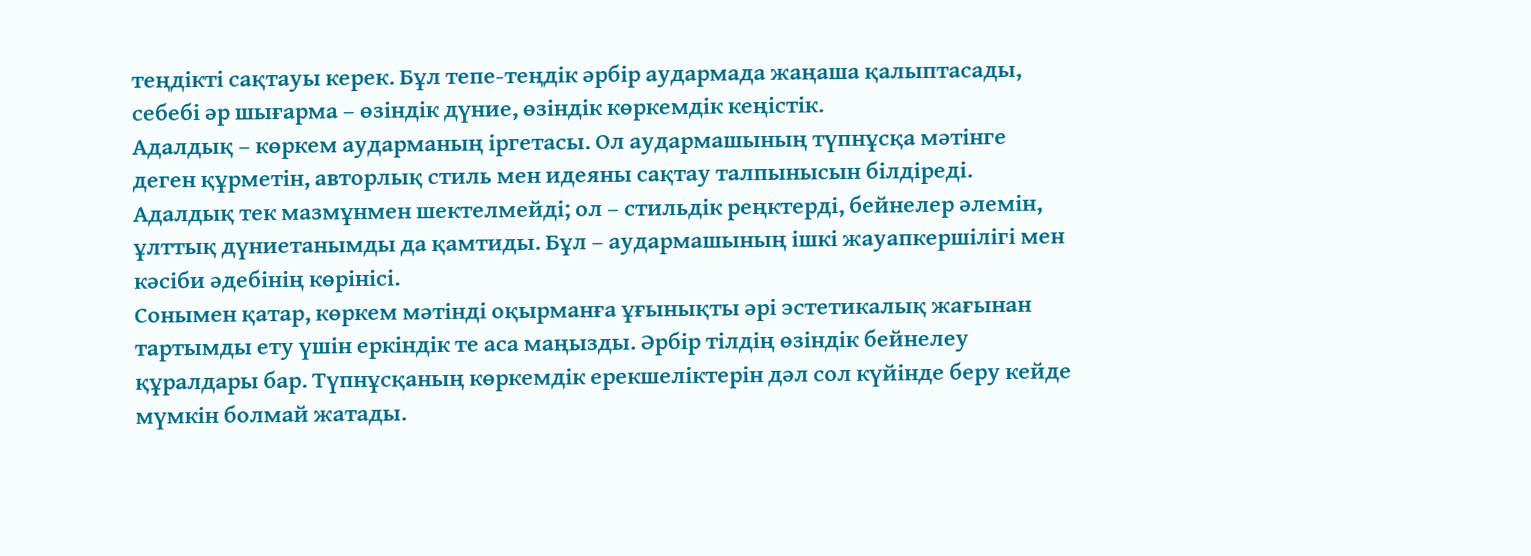теңдікті сақтауы керек. Бұл тепе-теңдік әрбір аудармада жаңаша қалыптасады, себебі әр шығарма – өзіндік дүние, өзіндік көркемдік кеңістік.
Адалдық – көркем аударманың іргетасы. Ол аудармашының түпнұсқа мәтінге деген құрметін, авторлық стиль мен идеяны сақтау талпынысын білдіреді. Адалдық тек мазмұнмен шектелмейді; ол – стильдік реңктерді, бейнелер әлемін, ұлттық дүниетанымды да қамтиды. Бұл – аудармашының ішкі жауапкершілігі мен кәсіби әдебінің көрінісі.
Сонымен қатар, көркем мәтінді оқырманға ұғынықты әрі эстетикалық жағынан тартымды ету үшін еркіндік те аса маңызды. Әрбір тілдің өзіндік бейнелеу құралдары бар. Түпнұсқаның көркемдік ерекшеліктерін дәл сол күйінде беру кейде мүмкін болмай жатады.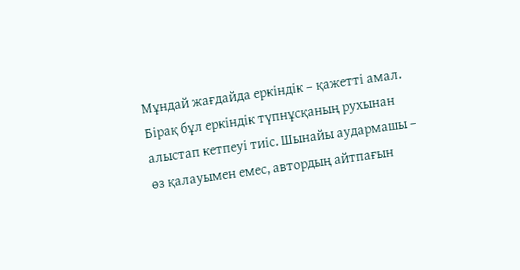Мұндай жағдайда еркіндік – қажетті амал. Бірақ бұл еркіндік түпнұсқаның рухынан алыстап кетпеуі тиіс. Шынайы аудармашы – өз қалауымен емес, автордың айтпағын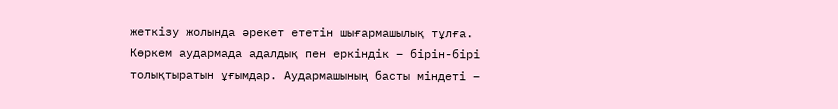жеткізу жолында әрекет ететін шығармашылық тұлға.
Көркем аудармада адалдық пен еркіндік – бірін-бірі толықтыратын ұғымдар. Аудармашының басты міндеті –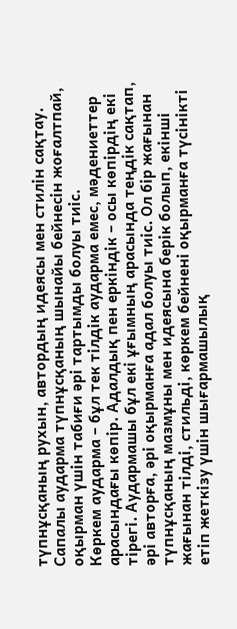түпнұсқаның рухын, автордың идеясы мен стилін сақтау. Сапалы аударма түпнұсқаның шынайы бейнесін жоғалтпай, оқырман үшін табиғи әрі тартымды болуы тиіс.
Көркем аударма – бұл тек тілдік аударма емес, мәдениеттер арасындағы көпір. Адалдық пен еркіндік – осы көпірдің екі тірегі. Аудармашы бұл екі ұғымның арасында теңдік сақтап, әрі авторға, әрі оқырманға адал болуы тиіс. Ол бір жағынан түпнұсқаның мазмұны мен идеясына берік болып, екінші жағынан тілді, стильді, көркем бейнені оқырманға түсінікті етіп жеткізу үшін шығармашылық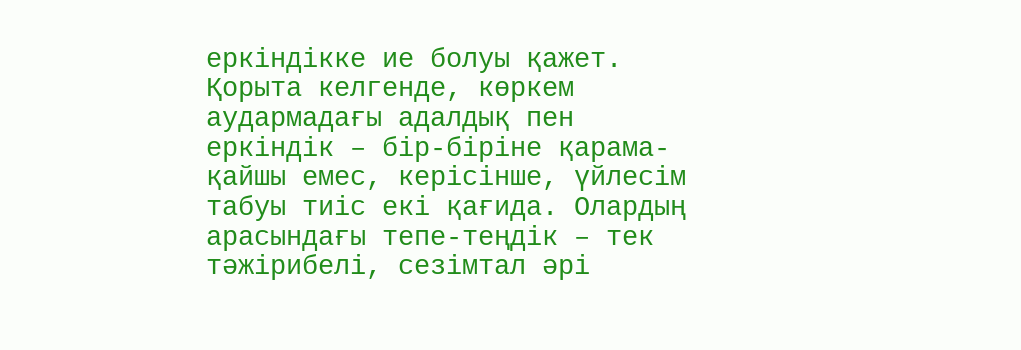еркіндікке ие болуы қажет.
Қорыта келгенде, көркем аудармадағы адалдық пен еркіндік – бір-біріне қарама-қайшы емес, керісінше, үйлесім табуы тиіс екі қағида. Олардың арасындағы тепе-теңдік – тек тәжірибелі, сезімтал әрі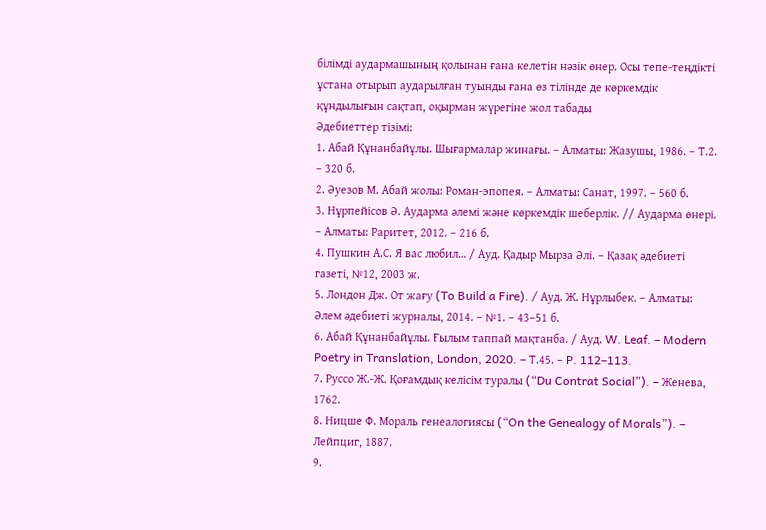білімді аудармашының қолынан ғана келетін нәзік өнер. Осы тепе-теңдікті ұстана отырып аударылған туынды ғана өз тілінде де көркемдік құндылығын сақтап, оқырман жүрегіне жол табады
Әдебиеттер тізімі:
1. Абай Құнанбайұлы. Шығармалар жинағы. – Алматы: Жазушы, 1986. – Т.2. – 320 б.
2. Әуезов М. Абай жолы: Роман-эпопея. – Алматы: Санат, 1997. – 560 б.
3. Нұрпейісов Ә. Аударма әлемі және көркемдік шеберлік. // Аударма өнері. – Алматы: Раритет, 2012. – 216 б.
4. Пушкин А.С. Я вас любил… / Ауд. Қадыр Мырза Әлі. – Қазақ әдебиеті газеті, №12, 2003 ж.
5. Лондон Дж. От жағу (To Build a Fire). / Ауд. Ж. Нұрлыбек. – Алматы: Әлем әдебиеті журналы, 2014. – №1. – 43–51 б.
6. Абай Құнанбайұлы. Ғылым таппай мақтанба. / Ауд. W. Leaf. – Modern Poetry in Translation, London, 2020. – Т.45. – P. 112–113.
7. Руссо Ж.-Ж. Қоғамдық келісім туралы (“Du Contrat Social”). – Женева, 1762.
8. Ницше Ф. Мораль генеалогиясы (“On the Genealogy of Morals”). – Лейпциг, 1887.
9.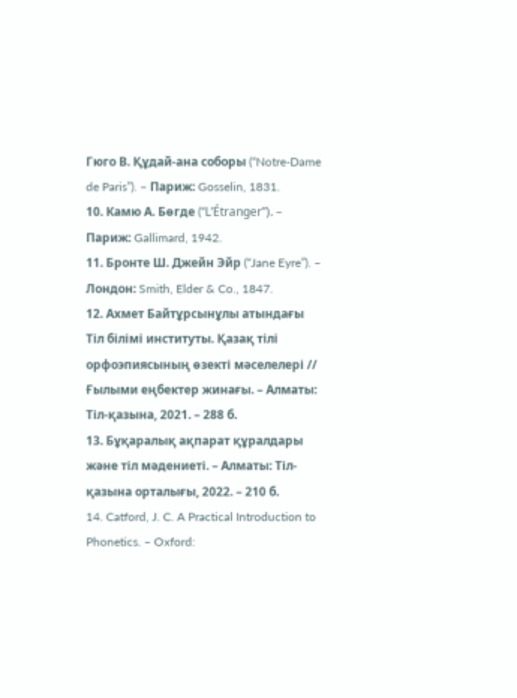Гюго В. Құдай-ана соборы (“Notre-Dame de Paris”). – Париж: Gosselin, 1831.
10. Камю А. Бөгде (“L’Étranger”). – Париж: Gallimard, 1942.
11. Бронте Ш. Джейн Эйр (“Jane Eyre”). – Лондон: Smith, Elder & Co., 1847.
12. Ахмет Байтұрсынұлы атындағы Тіл білімі институты. Қазақ тілі орфоэпиясының өзекті мәселелері // Ғылыми еңбектер жинағы. – Алматы: Тіл-қазына, 2021. – 288 б.
13. Бұқаралық ақпарат құралдары және тіл мәдениеті. – Алматы: Тіл-қазына орталығы, 2022. – 210 б.
14. Catford, J. C. A Practical Introduction to Phonetics. – Oxford: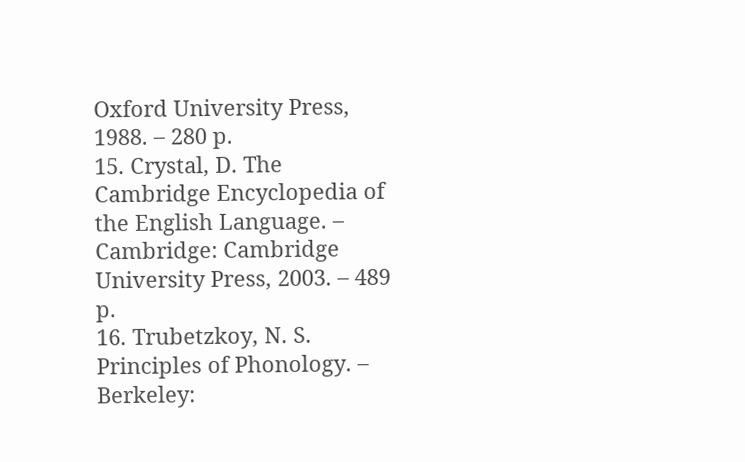Oxford University Press, 1988. – 280 p.
15. Crystal, D. The Cambridge Encyclopedia of the English Language. – Cambridge: Cambridge University Press, 2003. – 489 p.
16. Trubetzkoy, N. S. Principles of Phonology. – Berkeley: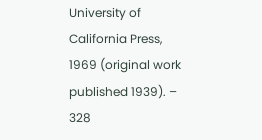University of California Press, 1969 (original work published 1939). – 328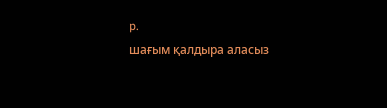p.
шағым қалдыра аласыз